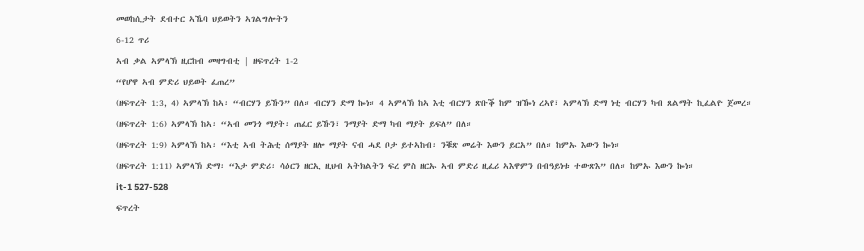መወከሲታት ደብተር ኣኼባ ህይወትን ኣገልግሎትን
6-12 ጥሪ
ኣብ ቃል ኣምላኽ ዚርከብ መዛግብቲ | ዘፍጥረት 1-2
“የሆዋ ኣብ ምድሪ ህይወት ፈጠረ”
(ዘፍጥረት 1:3, 4) ኣምላኽ ከኣ፡ “ብርሃን ይኹን” በለ። ብርሃን ድማ ኰነ። 4 ኣምላኽ ከኣ እቲ ብርሃን ጽቡቕ ከም ዝዀነ ረኣየ፣ ኣምላኽ ድማ ነቲ ብርሃን ካብ ጸልማት ኪፈልዮ ጀመረ።
(ዘፍጥረት 1:6) ኣምላኽ ከኣ፡ “ኣብ መንጎ ማያት፡ ጠፈር ይኹን፣ ንማያት ድማ ካብ ማያት ይፍለ” በለ።
(ዘፍጥረት 1:9) ኣምላኽ ከኣ፡ “እቲ ኣብ ትሕቲ ሰማያት ዘሎ ማያት ናብ ሓደ ቦታ ይተኣከብ፡ ንቑጽ መሬት እውን ይርአ” በለ። ከምኡ እውን ኰነ።
(ዘፍጥረት 1:11) ኣምላኽ ድማ፡ “እታ ምድሪ፡ ሳዕርን ዘርኢ ዚህብ ኣትክልትን ፍረ ምስ ዘርኡ ኣብ ምድሪ ዚፈሪ ኣእዋምን በብዓይነቱ ተውጽእ” በለ። ከምኡ እውን ኰነ።
it-1 527-528
ፍጥረት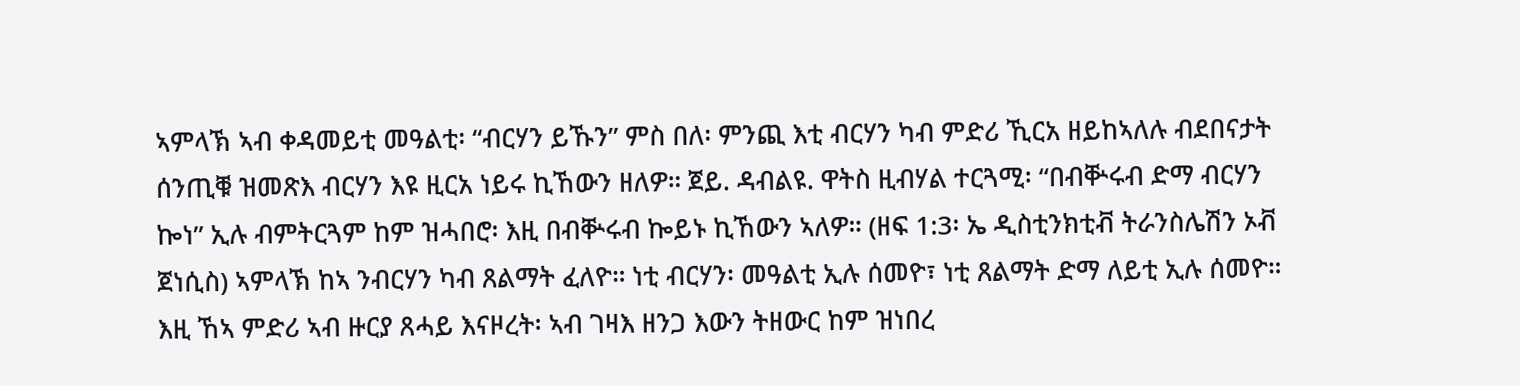ኣምላኽ ኣብ ቀዳመይቲ መዓልቲ፡ “ብርሃን ይኹን” ምስ በለ፡ ምንጪ እቲ ብርሃን ካብ ምድሪ ኺርአ ዘይከኣለሉ ብደበናታት ሰንጢቑ ዝመጽእ ብርሃን እዩ ዚርአ ነይሩ ኪኸውን ዘለዎ። ጀይ. ዳብልዩ. ዋትስ ዚብሃል ተርጓሚ፡ “በብቝሩብ ድማ ብርሃን ኰነ” ኢሉ ብምትርጓም ከም ዝሓበሮ፡ እዚ በብቝሩብ ኰይኑ ኪኸውን ኣለዎ። (ዘፍ 1:3፡ ኤ ዲስቲንክቲቭ ትራንስሌሽን ኦቭ ጀነሲስ) ኣምላኽ ከኣ ንብርሃን ካብ ጸልማት ፈለዮ። ነቲ ብርሃን፡ መዓልቲ ኢሉ ሰመዮ፣ ነቲ ጸልማት ድማ ለይቲ ኢሉ ሰመዮ። እዚ ኸኣ ምድሪ ኣብ ዙርያ ጸሓይ እናዞረት፡ ኣብ ገዛእ ዘንጋ እውን ትዘውር ከም ዝነበረ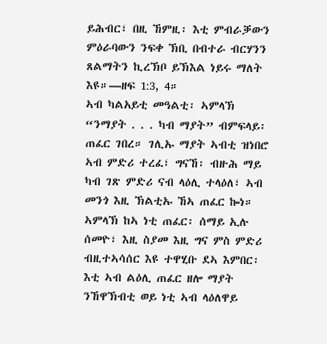ይሕብር፣ በዚ ኸምዚ፡ እቲ ምብራቓውን ምዕራባውን ንፍቀ ኽቢ በብተራ ብርሃንን ጸልማትን ኪረኽቦ ይኽእል ነይሩ ማለት እዩ።—ዘፍ 1:3, 4።
ኣብ ካልአይቲ መዓልቲ፡ ኣምላኽ “ንማያት . . . ካብ ማያት” ብምፍላይ፡ ጠፈር ገበረ። ገሊኡ ማያት ኣብቲ ዝነበሮ ኣብ ምድሪ ተረፈ፣ ግናኸ፡ ብዙሕ ማይ ካብ ገጽ ምድሪ ናብ ላዕሊ ተላዕለ፣ ኣብ መንጎ እዚ ኽልቲኡ ኸኣ ጠፈር ኰነ። ኣምላኽ ከኣ ነቲ ጠፈር፡ ሰማይ ኢሉ ሰመዮ፣ እዚ ስያመ እዚ ግና ምስ ምድሪ ብዚተኣሳሰር እዩ ተዋሂቡ ደኣ እምበር፡ እቲ ኣብ ልዕሊ ጠፈር ዘሎ ማያት ንኸዋኽብቲ ወይ ነቲ ኣብ ላዕለዋይ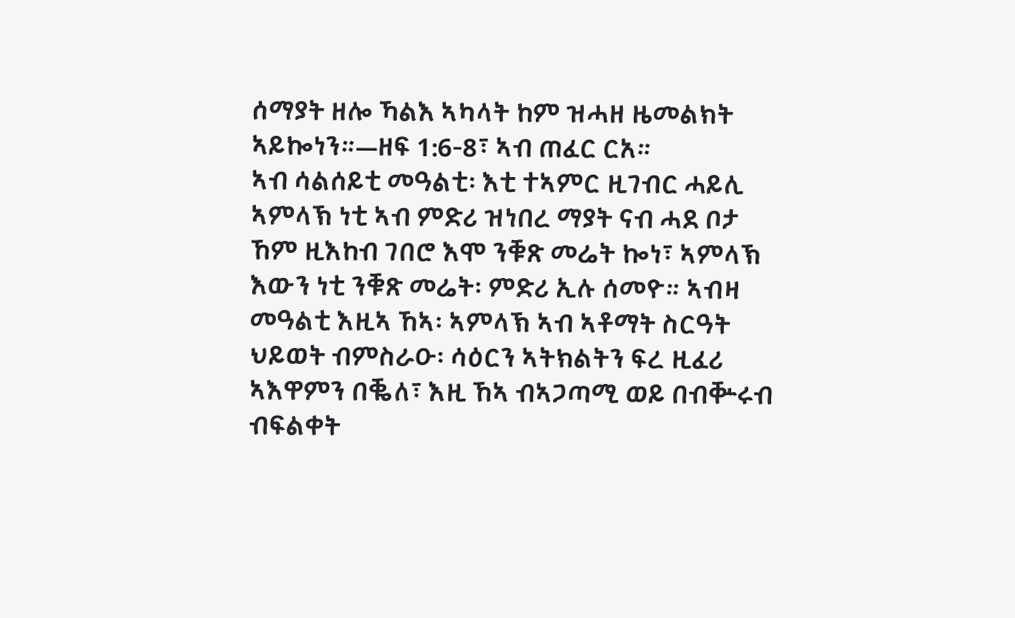ሰማያት ዘሎ ኻልእ ኣካላት ከም ዝሓዘ ዜመልክት ኣይኰነን።—ዘፍ 1:6-8፣ ኣብ ጠፈር ርአ።
ኣብ ሳልሰይቲ መዓልቲ፡ እቲ ተኣምር ዚገብር ሓይሊ ኣምላኽ ነቲ ኣብ ምድሪ ዝነበረ ማያት ናብ ሓደ ቦታ ኸም ዚእከብ ገበሮ እሞ ንቑጽ መሬት ኰነ፣ ኣምላኽ እውን ነቲ ንቑጽ መሬት፡ ምድሪ ኢሉ ሰመዮ። ኣብዛ መዓልቲ እዚኣ ኸኣ፡ ኣምላኽ ኣብ ኣቶማት ስርዓት ህይወት ብምስራዑ፡ ሳዕርን ኣትክልትን ፍረ ዚፈሪ ኣእዋምን በቘለ፣ እዚ ኸኣ ብኣጋጣሚ ወይ በብቝሩብ ብፍልቀት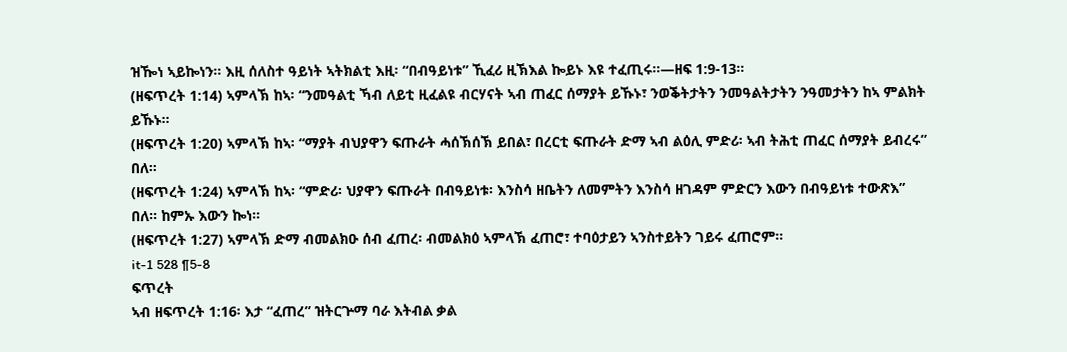ዝዀነ ኣይኰነን። እዚ ሰለስተ ዓይነት ኣትክልቲ እዚ፡ “በብዓይነቱ” ኺፈሪ ዚኽእል ኰይኑ እዩ ተፈጢሩ።—ዘፍ 1:9-13።
(ዘፍጥረት 1:14) ኣምላኽ ከኣ፡ “ንመዓልቲ ኻብ ለይቲ ዚፈልዩ ብርሃናት ኣብ ጠፈር ሰማያት ይኹኑ፣ ንወቕትታትን ንመዓልትታትን ንዓመታትን ከኣ ምልክት ይኹኑ።
(ዘፍጥረት 1:20) ኣምላኽ ከኣ፡ “ማያት ብህያዋን ፍጡራት ሓሰኽሰኽ ይበል፣ በረርቲ ፍጡራት ድማ ኣብ ልዕሊ ምድሪ፡ ኣብ ትሕቲ ጠፈር ሰማያት ይብረሩ” በለ።
(ዘፍጥረት 1:24) ኣምላኽ ከኣ፡ “ምድሪ፡ ህያዋን ፍጡራት በብዓይነቱ፡ እንስሳ ዘቤትን ለመምትን እንስሳ ዘገዳም ምድርን እውን በብዓይነቱ ተውጽእ” በለ። ከምኡ እውን ኰነ።
(ዘፍጥረት 1:27) ኣምላኽ ድማ ብመልክዑ ሰብ ፈጠረ፡ ብመልክዕ ኣምላኽ ፈጠሮ፣ ተባዕታይን ኣንስተይትን ገይሩ ፈጠሮም።
it-1 528 ¶5-8
ፍጥረት
ኣብ ዘፍጥረት 1:16፡ እታ “ፈጠረ” ዝትርጕማ ባራ እትብል ቃል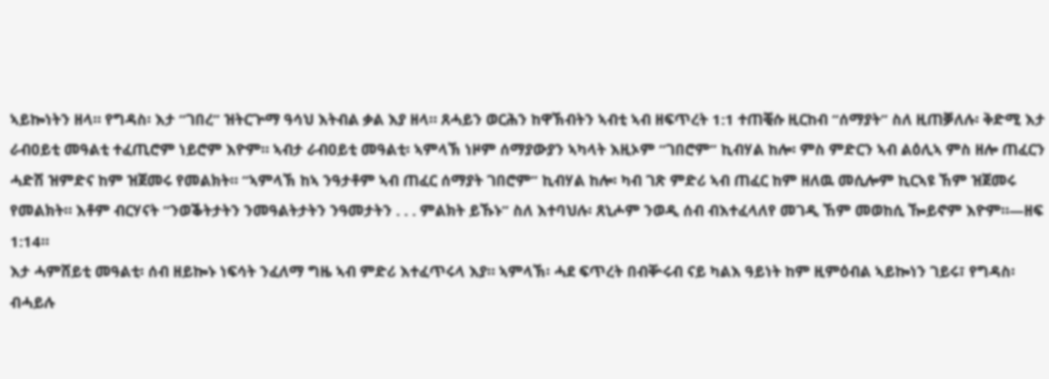ኣይኰነትን ዘላ። የግዳስ፡ እታ “ገበረ” ዝትርጕማ ዓሳህ እትብል ቃል እያ ዘላ። ጸሓይን ወርሕን ከዋኽብትን ኣብቲ ኣብ ዘፍጥረት 1:1 ተጠቒሱ ዚርከብ “ሰማያት” ስለ ዚጠቓለሉ፡ ቅድሚ እታ ራብዐይቲ መዓልቲ ተፈጢሮም ነይሮም እዮም። ኣብታ ራብዐይቲ መዓልቲ፡ ኣምላኽ ነዞም ሰማያውያን ኣካላት እዚኦም “ገበሮም” ኪብሃል ከሎ፡ ምስ ምድርን ኣብ ልዕሊኣ ምስ ዘሎ ጠፈርን ሓድሽ ዝምድና ከም ዝጀመሩ የመልክት። “ኣምላኽ ከኣ ንዓታቶም ኣብ ጠፈር ሰማያት ገበሮም” ኪብሃል ከሎ፡ ካብ ገጽ ምድሪ ኣብ ጠፈር ከም ዘለዉ መሲሎም ኪርኣዩ ኸም ዝጀመሩ የመልክት። እቶም ብርሃናት “ንወቕትታትን ንመዓልትታትን ንዓመታትን . . . ምልክት ይኹኑ” ስለ እተባህሉ፡ ጸኒሖም ንወዲ ሰብ ብእተፈላለየ መገዲ ኸም መወከሲ ዀይኖም እዮም።—ዘፍ 1:14።
እታ ሓምሸይቲ መዓልቲ፡ ሰብ ዘይኰኑ ነፍሳት ንፈለማ ግዜ ኣብ ምድሪ እተፈጥሩላ እያ። ኣምላኽ፡ ሓደ ፍጥረት በብቝሩብ ናይ ካልእ ዓይነት ከም ዚምዕብል ኣይኰነን ገይሩ፣ የግዳስ፡ ብሓይሉ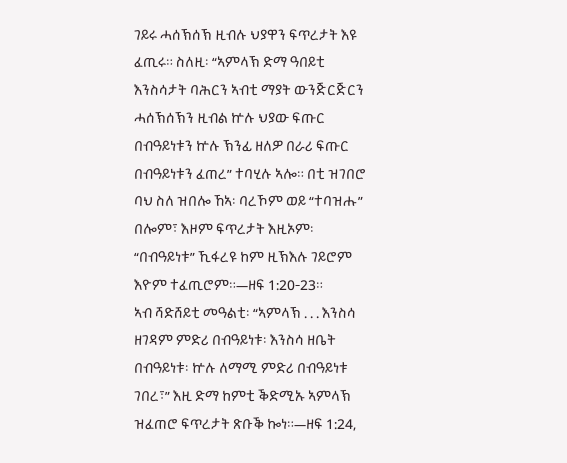ገይሩ ሓሰኽሰኽ ዚብሉ ህያዋን ፍጥረታት እዩ ፈጢሩ። ስለዚ፡ “ኣምላኽ ድማ ዓበይቲ እንስሳታት ባሕርን ኣብቲ ማያት ውንጅርጅርን ሓሰኽሰኽን ዚብል ኵሉ ህያው ፍጡር በብዓይነቱን ኵሉ ኽንፊ ዘለዎ በራሪ ፍጡር በብዓይነቱን ፈጠረ” ተባሂሉ ኣሎ። በቲ ዝገበሮ ባህ ስለ ዝበሎ ኸኣ፡ ባረኾም ወይ “ተባዝሑ” በሎም፣ እዞም ፍጥረታት እዚኦም፡ “በብዓይነቱ” ኺፋረዩ ከም ዚኽእሉ ገይሮም እዮም ተፈጢሮም።—ዘፍ 1:20-23።
ኣብ ሻድሸይቲ መዓልቲ፡ “ኣምላኽ . . . እንስሳ ዘገዳም ምድሪ በብዓይነቱ፡ እንስሳ ዘቤት በብዓይነቱ፡ ኵሉ ለማሚ ምድሪ በብዓይነቱ ገበረ፣” እዚ ድማ ከምቲ ቕድሚኡ ኣምላኽ ዝፈጠሮ ፍጥረታት ጽቡቕ ኰነ።—ዘፍ 1:24,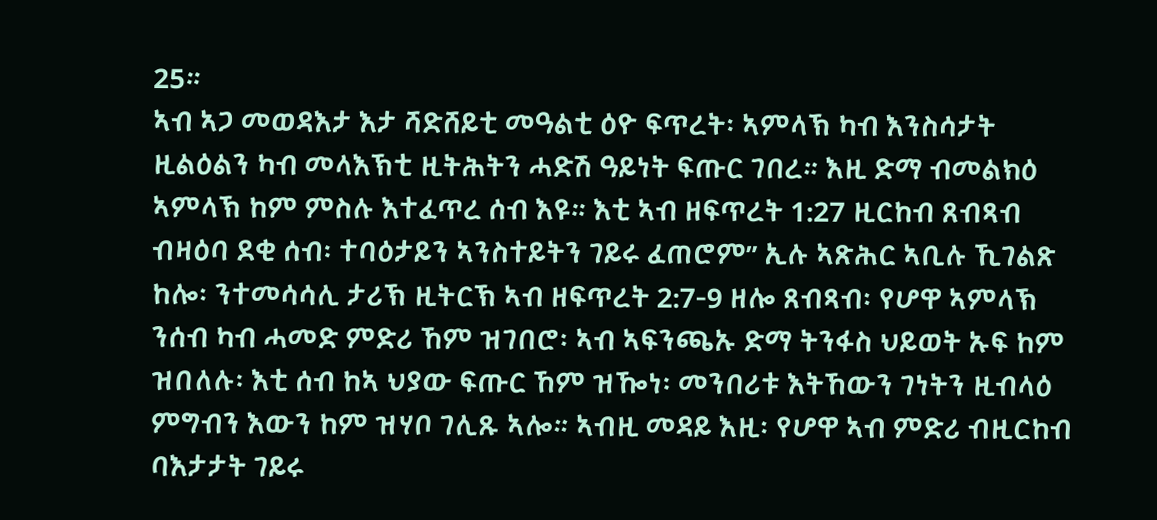25።
ኣብ ኣጋ መወዳእታ እታ ሻድሸይቲ መዓልቲ ዕዮ ፍጥረት፡ ኣምላኽ ካብ እንስሳታት ዚልዕልን ካብ መላእኽቲ ዚትሕትን ሓድሽ ዓይነት ፍጡር ገበረ። እዚ ድማ ብመልክዕ ኣምላኽ ከም ምስሉ እተፈጥረ ሰብ እዩ። እቲ ኣብ ዘፍጥረት 1:27 ዚርከብ ጸብጻብ ብዛዕባ ደቂ ሰብ፡ ተባዕታይን ኣንስተይትን ገይሩ ፈጠሮም” ኢሉ ኣጽሕር ኣቢሉ ኺገልጽ ከሎ፡ ንተመሳሳሊ ታሪኽ ዚትርኽ ኣብ ዘፍጥረት 2:7-9 ዘሎ ጸብጻብ፡ የሆዋ ኣምላኽ ንሰብ ካብ ሓመድ ምድሪ ኸም ዝገበሮ፡ ኣብ ኣፍንጫኡ ድማ ትንፋስ ህይወት ኡፍ ከም ዝበለሉ፡ እቲ ሰብ ከኣ ህያው ፍጡር ኸም ዝዀነ፡ መንበሪቱ እትኸውን ገነትን ዚብላዕ ምግብን እውን ከም ዝሃቦ ገሊጹ ኣሎ። ኣብዚ መዳይ እዚ፡ የሆዋ ኣብ ምድሪ ብዚርከብ ባእታታት ገይሩ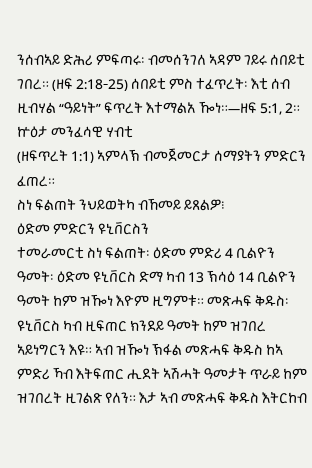ንሰብኣይ ድሕሪ ምፍጣሩ፡ ብመሰንገለ ኣዳም ገይሩ ሰበይቲ ገበረ። (ዘፍ 2:18-25) ሰበይቲ ምስ ተፈጥረት፡ እቲ ሰብ ዚብሃል “ዓይነት” ፍጥረት እተማልአ ዀነ።—ዘፍ 5:1, 2።
ኵዕታ መንፈሳዊ ሃብቲ
(ዘፍጥረት 1:1) ኣምላኽ ብመጀመርታ ሰማያትን ምድርን ፈጠረ።
ስነ ፍልጠት ንህይወትካ ብኸመይ ይጸልዎ፧
ዕድመ ምድርን ዩኒቨርስን
ተመራመርቲ ስነ ፍልጠት፡ ዕድመ ምድሪ 4 ቢልዮን ዓመት፡ ዕድመ ዩኒቨርስ ድማ ካብ 13 ኽሳዕ 14 ቢልዮን ዓመት ከም ዝዀነ እዮም ዚግምቱ። መጽሓፍ ቅዱስ፡ ዩኒቨርስ ካብ ዚፍጠር ክንደይ ዓመት ከም ዝገበረ ኣይነግርን እዩ። ኣብ ዝዀነ ኽፋል መጽሓፍ ቅዱስ ከኣ ምድሪ ኻብ እትፍጠር ሒደት ኣሽሓት ዓመታት ጥራይ ከም ዝገበረት ዚገልጽ የለን። እታ ኣብ መጽሓፍ ቅዱስ እትርከብ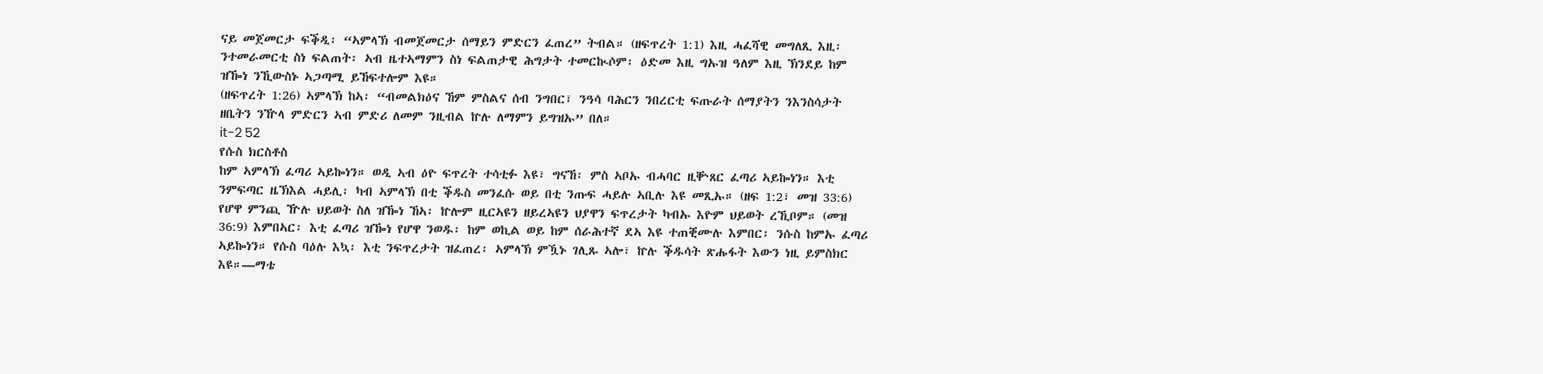ናይ መጀመርታ ፍቕዲ፡ “ኣምላኽ ብመጀመርታ ሰማይን ምድርን ፈጠረ” ትብል። (ዘፍጥረት 1:1) እዚ ሓፈሻዊ መግለጺ እዚ፡ ንተመራመርቲ ስነ ፍልጠት፡ ኣብ ዜተኣማምን ስነ ፍልጠታዊ ሕግታት ተመርኲሶም፡ ዕድመ እዚ ግኡዝ ዓለም እዚ ኽንደይ ከም ዝዀነ ንኺውስኑ ኣጋጣሚ ይኸፍተሎም እዩ።
(ዘፍጥረት 1:26) ኣምላኽ ከኣ፡ “ብመልክዕና ኸም ምስልና ሰብ ንግበር፣ ንዓሳ ባሕርን ንበረርቲ ፍጡራት ሰማያትን ንእንስሳታት ዘቤትን ንዅላ ምድርን ኣብ ምድሪ ለመም ንዚብል ኵሉ ለማምን ይግዝኡ” በለ።
it-2 52
የሱስ ክርስቶስ
ከም ኣምላኽ ፈጣሪ ኣይኰነን። ወዲ ኣብ ዕዮ ፍጥረት ተሳቲፉ እዩ፣ ግናኸ፡ ምስ ኣቦኡ ብሓባር ዚቝጸር ፈጣሪ ኣይኰነን። እቲ ንምፍጣር ዜኽእል ሓይሊ፡ ካብ ኣምላኽ በቲ ቕዱስ መንፈሱ ወይ በቲ ንጡፍ ሓይሉ ኣቢሉ እዩ መጺኡ። (ዘፍ 1:2፣ መዝ 33:6) የሆዋ ምንጪ ዅሉ ህይወት ስለ ዝዀነ ኸኣ፡ ኵሎም ዚርኣዩን ዘይረኣዩን ህያዋን ፍጥረታት ካብኡ እዮም ህይወት ረኺቦም። (መዝ 36:9) እምበኣር፡ እቲ ፈጣሪ ዝዀነ የሆዋ ንወዱ፡ ከም ወኪል ወይ ከም ሰራሕተኛ ደኣ እዩ ተጠቒሙሉ እምበር፡ ንሱስ ከምኡ ፈጣሪ ኣይኰነን። የሱስ ባዕሉ እኳ፡ እቲ ንፍጥረታት ዝፈጠረ፡ ኣምላኽ ምዃኑ ገሊጹ ኣሎ፣ ኵሉ ቕዱሳት ጽሑፋት እውን ነዚ ይምስክር እዩ።—ማቴ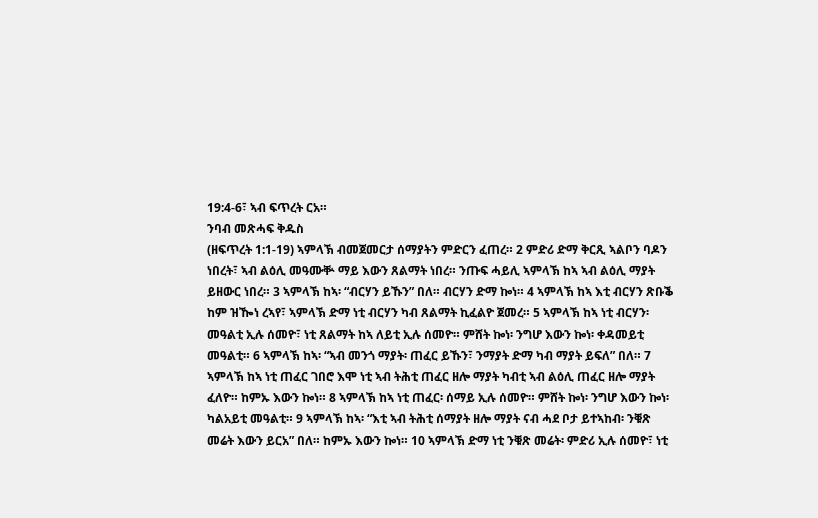19:4-6፣ ኣብ ፍጥረት ርአ።
ንባብ መጽሓፍ ቅዱስ
(ዘፍጥረት 1:1-19) ኣምላኽ ብመጀመርታ ሰማያትን ምድርን ፈጠረ። 2 ምድሪ ድማ ቅርጺ ኣልቦን ባዶን ነበረት፣ ኣብ ልዕሊ መዓሙቝ ማይ እውን ጸልማት ነበረ። ንጡፍ ሓይሊ ኣምላኽ ከኣ ኣብ ልዕሊ ማያት ይዘውር ነበረ። 3 ኣምላኽ ከኣ፡ “ብርሃን ይኹን” በለ። ብርሃን ድማ ኰነ። 4 ኣምላኽ ከኣ እቲ ብርሃን ጽቡቕ ከም ዝዀነ ረኣየ፣ ኣምላኽ ድማ ነቲ ብርሃን ካብ ጸልማት ኪፈልዮ ጀመረ። 5 ኣምላኽ ከኣ ነቲ ብርሃን፡ መዓልቲ ኢሉ ሰመዮ፣ ነቲ ጸልማት ከኣ ለይቲ ኢሉ ሰመዮ። ምሸት ኰነ፡ ንግሆ እውን ኰነ፡ ቀዳመይቲ መዓልቲ። 6 ኣምላኽ ከኣ፡ “ኣብ መንጎ ማያት፡ ጠፈር ይኹን፣ ንማያት ድማ ካብ ማያት ይፍለ” በለ። 7 ኣምላኽ ከኣ ነቲ ጠፈር ገበሮ እሞ ነቲ ኣብ ትሕቲ ጠፈር ዘሎ ማያት ካብቲ ኣብ ልዕሊ ጠፈር ዘሎ ማያት ፈለዮ። ከምኡ እውን ኰነ። 8 ኣምላኽ ከኣ ነቲ ጠፈር፡ ሰማይ ኢሉ ሰመዮ። ምሸት ኰነ፡ ንግሆ እውን ኰነ፡ ካልአይቲ መዓልቲ። 9 ኣምላኽ ከኣ፡ “እቲ ኣብ ትሕቲ ሰማያት ዘሎ ማያት ናብ ሓደ ቦታ ይተኣከብ፡ ንቑጽ መሬት እውን ይርአ” በለ። ከምኡ እውን ኰነ። 10 ኣምላኽ ድማ ነቲ ንቑጽ መሬት፡ ምድሪ ኢሉ ሰመዮ፣ ነቲ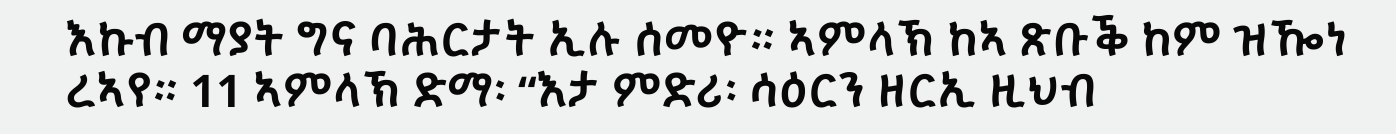እኩብ ማያት ግና ባሕርታት ኢሉ ሰመዮ። ኣምላኽ ከኣ ጽቡቕ ከም ዝዀነ ረኣየ። 11 ኣምላኽ ድማ፡ “እታ ምድሪ፡ ሳዕርን ዘርኢ ዚህብ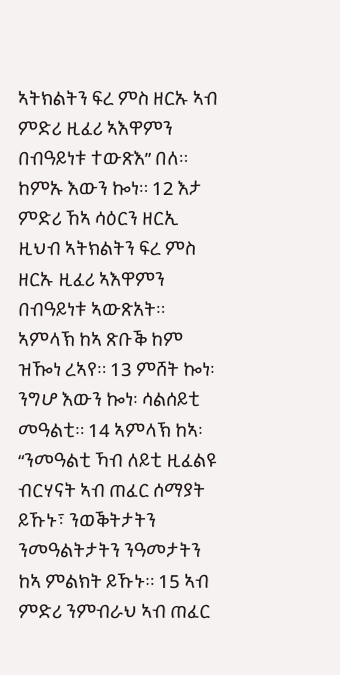ኣትክልትን ፍረ ምስ ዘርኡ ኣብ ምድሪ ዚፈሪ ኣእዋምን በብዓይነቱ ተውጽእ” በለ። ከምኡ እውን ኰነ። 12 እታ ምድሪ ኸኣ ሳዕርን ዘርኢ ዚህብ ኣትክልትን ፍረ ምስ ዘርኡ ዚፈሪ ኣእዋምን በብዓይነቱ ኣውጽአት። ኣምላኽ ከኣ ጽቡቕ ከም ዝዀነ ረኣየ። 13 ምሸት ኰነ፡ ንግሆ እውን ኰነ፡ ሳልሰይቲ መዓልቲ። 14 ኣምላኽ ከኣ፡ “ንመዓልቲ ኻብ ለይቲ ዚፈልዩ ብርሃናት ኣብ ጠፈር ሰማያት ይኹኑ፣ ንወቕትታትን ንመዓልትታትን ንዓመታትን ከኣ ምልክት ይኹኑ። 15 ኣብ ምድሪ ንምብራህ ኣብ ጠፈር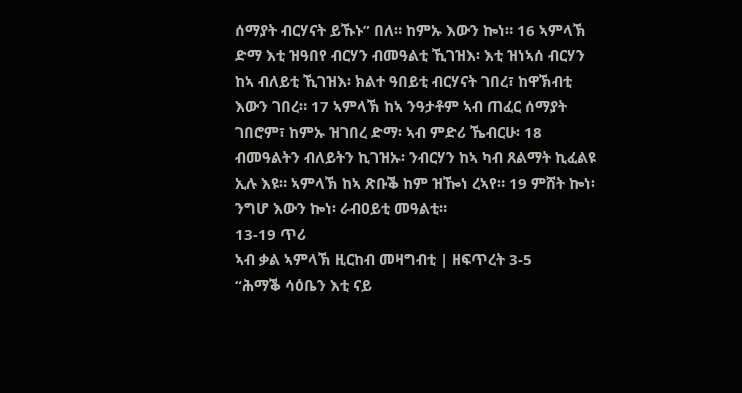ሰማያት ብርሃናት ይኹኑ” በለ። ከምኡ እውን ኰነ። 16 ኣምላኽ ድማ እቲ ዝዓበየ ብርሃን ብመዓልቲ ኺገዝእ፡ እቲ ዝነኣሰ ብርሃን ከኣ ብለይቲ ኺገዝእ፡ ክልተ ዓበይቲ ብርሃናት ገበረ፣ ከዋኽብቲ እውን ገበረ። 17 ኣምላኽ ከኣ ንዓታቶም ኣብ ጠፈር ሰማያት ገበሮም፣ ከምኡ ዝገበረ ድማ፡ ኣብ ምድሪ ኼብርሁ፡ 18 ብመዓልትን ብለይትን ኪገዝኡ፡ ንብርሃን ከኣ ካብ ጸልማት ኪፈልዩ ኢሉ እዩ። ኣምላኽ ከኣ ጽቡቕ ከም ዝዀነ ረኣየ። 19 ምሸት ኰነ፡ ንግሆ እውን ኰነ፡ ራብዐይቲ መዓልቲ።
13-19 ጥሪ
ኣብ ቃል ኣምላኽ ዚርከብ መዛግብቲ | ዘፍጥረት 3-5
“ሕማቕ ሳዕቤን እቲ ናይ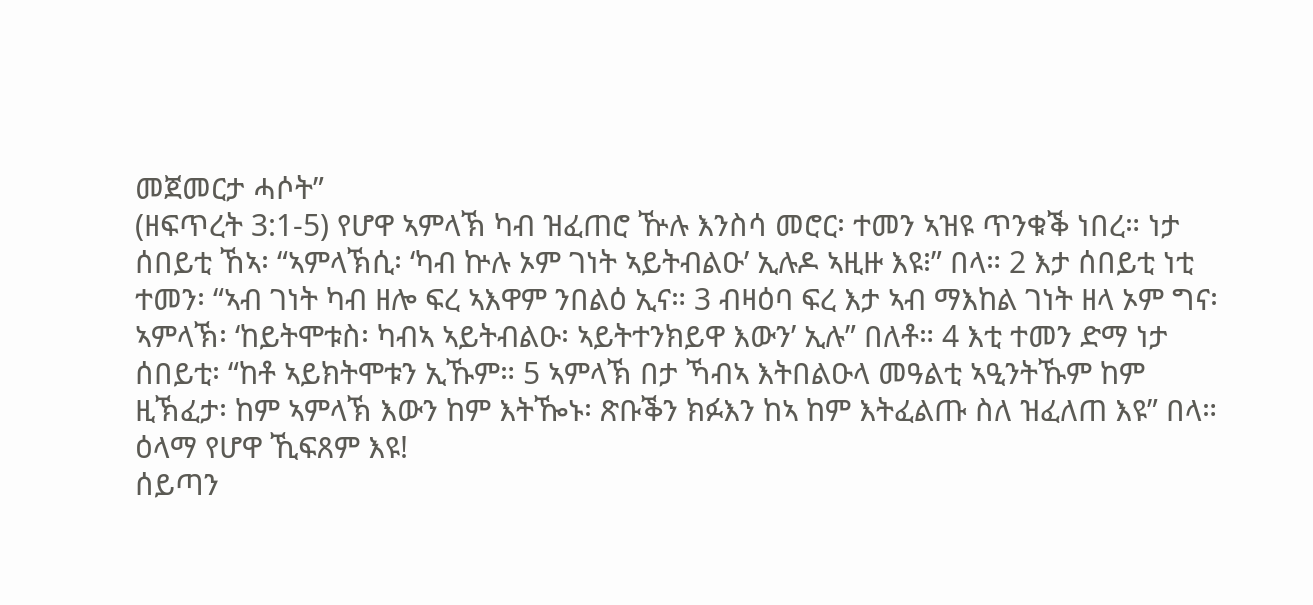መጀመርታ ሓሶት”
(ዘፍጥረት 3:1-5) የሆዋ ኣምላኽ ካብ ዝፈጠሮ ዅሉ እንስሳ መሮር፡ ተመን ኣዝዩ ጥንቁቕ ነበረ። ነታ ሰበይቲ ኸኣ፡ “ኣምላኽሲ፡ ‘ካብ ኵሉ ኦም ገነት ኣይትብልዑ’ ኢሉዶ ኣዚዙ እዩ፧” በላ። 2 እታ ሰበይቲ ነቲ ተመን፡ “ኣብ ገነት ካብ ዘሎ ፍረ ኣእዋም ንበልዕ ኢና። 3 ብዛዕባ ፍረ እታ ኣብ ማእከል ገነት ዘላ ኦም ግና፡ ኣምላኽ፡ ‘ከይትሞቱስ፡ ካብኣ ኣይትብልዑ፡ ኣይትተንክይዋ እውን’ ኢሉ” በለቶ። 4 እቲ ተመን ድማ ነታ ሰበይቲ፡ “ከቶ ኣይክትሞቱን ኢኹም። 5 ኣምላኽ በታ ኻብኣ እትበልዑላ መዓልቲ ኣዒንትኹም ከም ዚኽፈታ፡ ከም ኣምላኽ እውን ከም እትዀኑ፡ ጽቡቕን ክፉእን ከኣ ከም እትፈልጡ ስለ ዝፈለጠ እዩ” በላ።
ዕላማ የሆዋ ኺፍጸም እዩ!
ሰይጣን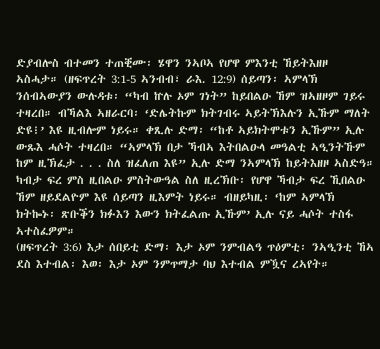ድያብሎስ ብተመን ተጠቒሙ፡ ሄዋን ንኣቦኣ የሆዋ ምእንቲ ኸይትእዘዞ ኣስሓታ። (ዘፍጥረት 3:1-5 ኣንብብ፣ ራእ. 12:9) ሰይጣን፡ ኣምላኽ ንሰብኣውያን ውሉዳቱ፡ “ካብ ኵሉ ኦም ገነት” ከይበልዑ ኸም ዝኣዘዞም ገይሩ ተዛረበ። ብኻልእ ኣዘራርባ፡ ‘ድሌትኩም ክትገብሩ ኣይትኽእሉን ኢኹም ማለት ድዩ፧’ እዩ ዚብሎም ነይሩ። ቀጺሉ ድማ፡ “ከቶ ኣይክትሞቱን ኢኹም” ኢሉ ውጹእ ሓሶት ተዛረበ። “ኣምላኽ በታ ኻብኣ እትበልዑላ መዓልቲ ኣዒንትኹም ከም ዚኽፈታ . . . ስለ ዝፈለጠ እዩ” ኢሉ ድማ ንኣምላኽ ከይትእዘዞ ኣስድዓ። ካብታ ፍረ ምስ ዚበልዑ ምስትውዓል ስለ ዚረኽቡ፡ የሆዋ ኻብታ ፍረ ኺበልዑ ኸም ዘይደልዮም እዩ ሰይጣን ዚእምት ነይሩ። ብዘይካዚ፡ ‘ከም ኣምላኽ ክትኰኑ፡ ጽቡቕን ክፉእን እውን ክትፈልጡ ኢኹም’ ኢሉ ናይ ሓሶት ተስፋ ኣተስፈዎም።
(ዘፍጥረት 3:6) እታ ሰበይቲ ድማ፡ እታ ኦም ንምብልዓ ጥዕምቲ፡ ንኣዒንቲ ኸኣ ደስ እተብል፡ እወ፡ እታ ኦም ንምጥማታ ባህ እተብል ምዃና ረኣየት።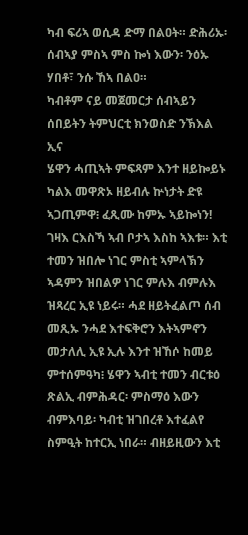ካብ ፍሪኣ ወሲዳ ድማ በልዐት። ድሕሪኡ፡ ሰብኣያ ምስኣ ምስ ኰነ እውን፡ ንዕኡ ሃበቶ፣ ንሱ ኸኣ በልዐ።
ካብቶም ናይ መጀመርታ ሰብኣይን ሰበይትን ትምህርቲ ክንወስድ ንኽእል ኢና
ሄዋን ሓጢኣት ምፍጻም እንተ ዘይኰይኑ ካልእ መዋጽኦ ዘይብሉ ኵነታት ድዩ ኣጋጢምዋ፧ ፈጺሙ ከምኡ ኣይኰነን! ገዛእ ርእስኻ ኣብ ቦታኣ እስከ ኣእቱ። እቲ ተመን ዝበሎ ነገር ምስቲ ኣምላኽን ኣዳምን ዝበልዎ ነገር ምሉእ ብምሉእ ዝጻረር ኢዩ ነይሩ። ሓደ ዘይትፈልጦ ሰብ መጺኡ ንሓደ እተፍቅሮን እትኣምኖን መታለሊ ኢዩ ኢሉ እንተ ዝኸሶ ከመይ ምተሰምዓካ፧ ሄዋን ኣብቲ ተመን ብርቱዕ ጽልኢ ብምሕዳር፡ ምስማዕ እውን ብምእባይ፡ ካብቲ ዝገበረቶ እተፈልየ ስምዒት ከተርኢ ነበራ። ብዘይዚውን እቲ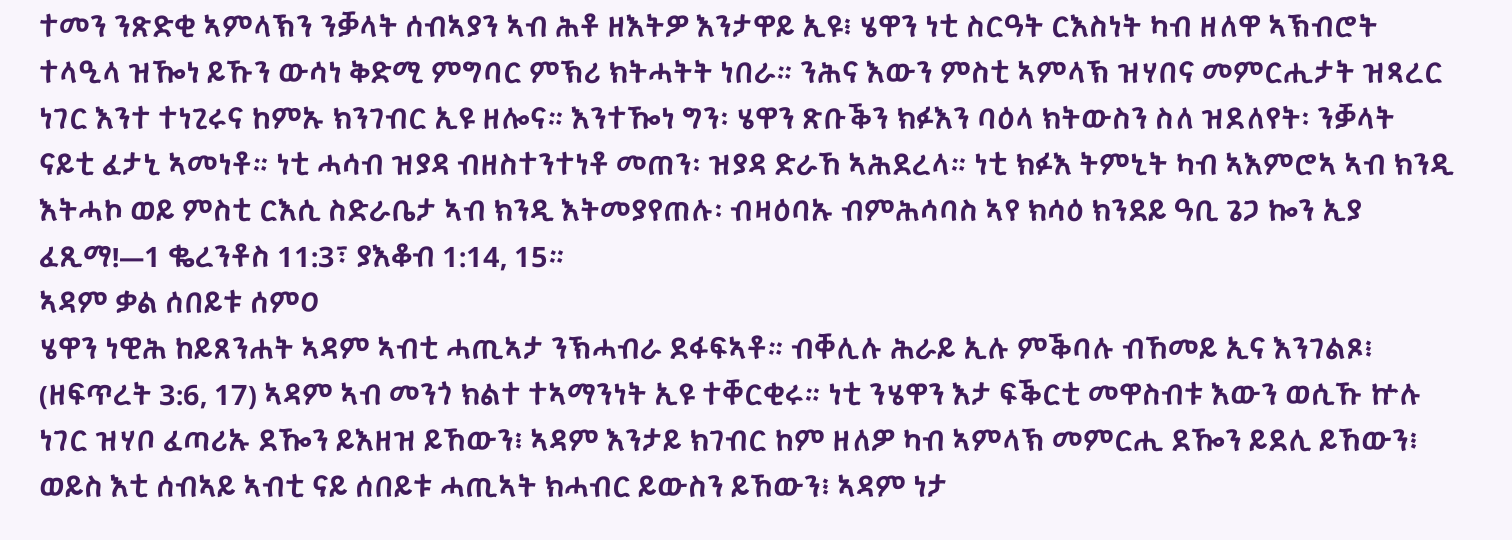ተመን ንጽድቂ ኣምላኽን ንቓላት ሰብኣያን ኣብ ሕቶ ዘእትዎ እንታዋይ ኢዩ፧ ሄዋን ነቲ ስርዓት ርእስነት ካብ ዘለዋ ኣኽብሮት ተላዒላ ዝዀነ ይኹን ውሳነ ቅድሚ ምግባር ምኽሪ ክትሓትት ነበራ። ንሕና እውን ምስቲ ኣምላኽ ዝሃበና መምርሒታት ዝጻረር ነገር እንተ ተነጊሩና ከምኡ ክንገብር ኢዩ ዘሎና። እንተዀነ ግን፡ ሄዋን ጽቡቕን ክፉእን ባዕላ ክትውስን ስለ ዝደለየት፡ ንቓላት ናይቲ ፈታኒ ኣመነቶ። ነቲ ሓሳብ ዝያዳ ብዘስተንተነቶ መጠን፡ ዝያዳ ድራኸ ኣሕደረላ። ነቲ ክፉእ ትምኒት ካብ ኣእምሮኣ ኣብ ክንዲ እትሓኮ ወይ ምስቲ ርእሲ ስድራቤታ ኣብ ክንዲ እትመያየጠሉ፡ ብዛዕባኡ ብምሕሳባስ ኣየ ክሳዕ ክንደይ ዓቢ ጌጋ ኰን ኢያ ፈጺማ!—1 ቈረንቶስ 11:3፣ ያእቆብ 1:14, 15።
ኣዳም ቃል ሰበይቱ ሰምዐ
ሄዋን ነዊሕ ከይጸንሐት ኣዳም ኣብቲ ሓጢኣታ ንኽሓብራ ደፋፍኣቶ። ብቐሊሉ ሕራይ ኢሉ ምቕባሉ ብኸመይ ኢና እንገልጾ፧ (ዘፍጥረት 3:6, 17) ኣዳም ኣብ መንጎ ክልተ ተኣማንነት ኢዩ ተቐርቂሩ። ነቲ ንሄዋን እታ ፍቕርቲ መዋስብቱ እውን ወሲኹ ኵሉ ነገር ዝሃቦ ፈጣሪኡ ደዀን ይእዘዝ ይኸውን፧ ኣዳም እንታይ ክገብር ከም ዘለዎ ካብ ኣምላኽ መምርሒ ደዀን ይደሊ ይኸውን፧ ወይስ እቲ ሰብኣይ ኣብቲ ናይ ሰበይቱ ሓጢኣት ክሓብር ይውስን ይኸውን፧ ኣዳም ነታ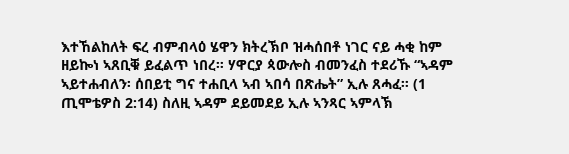እተኸልከለት ፍረ ብምብላዕ ሄዋን ክትረኽቦ ዝሓሰበቶ ነገር ናይ ሓቂ ከም ዘይኰነ ኣጸቢቑ ይፈልጥ ነበረ። ሃዋርያ ጳውሎስ ብመንፈስ ተደሪኹ “ኣዳም ኣይተሐብለን፡ ሰበይቲ ግና ተሐቢላ ኣብ ኣበሳ በጽሔት” ኢሉ ጸሓፈ። (1 ጢሞቴዎስ 2:14) ስለዚ ኣዳም ደይመደይ ኢሉ ኣንጻር ኣምላኽ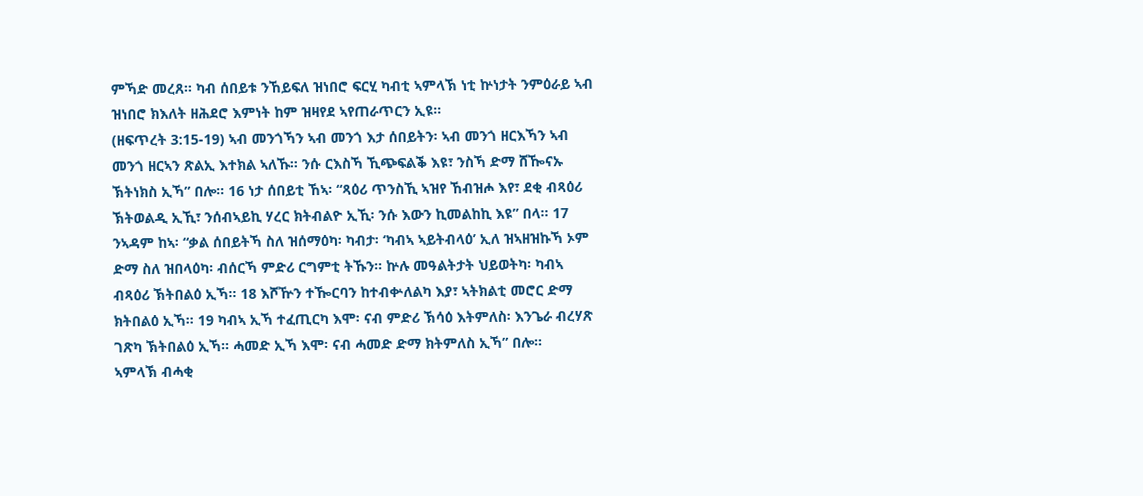ምኻድ መረጸ። ካብ ሰበይቱ ንኸይፍለ ዝነበሮ ፍርሂ ካብቲ ኣምላኽ ነቲ ኵነታት ንምዕራይ ኣብ ዝነበሮ ክእለት ዘሕደሮ እምነት ከም ዝዛየደ ኣየጠራጥርን ኢዩ።
(ዘፍጥረት 3:15-19) ኣብ መንጎኻን ኣብ መንጎ እታ ሰበይትን፡ ኣብ መንጎ ዘርእኻን ኣብ መንጎ ዘርኣን ጽልኢ እተክል ኣለኹ። ንሱ ርእስኻ ኺጭፍልቕ እዩ፣ ንስኻ ድማ ሸዀናኡ ኽትነክስ ኢኻ” በሎ። 16 ነታ ሰበይቲ ኸኣ፡ “ጻዕሪ ጥንስኺ ኣዝየ ኸብዝሖ እየ፣ ደቂ ብጻዕሪ ኽትወልዲ ኢኺ፣ ንሰብኣይኪ ሃረር ክትብልዮ ኢኺ፡ ንሱ እውን ኪመልከኪ እዩ” በላ። 17 ንኣዳም ከኣ፡ “ቃል ሰበይትኻ ስለ ዝሰማዕካ፡ ካብታ፡ ‘ካብኣ ኣይትብላዕ’ ኢለ ዝኣዘዝኩኻ ኦም ድማ ስለ ዝበላዕካ፡ ብሰርኻ ምድሪ ርግምቲ ትኹን። ኵሉ መዓልትታት ህይወትካ፡ ካብኣ ብጻዕሪ ኽትበልዕ ኢኻ። 18 እሾዅን ተዀርባን ከተብቍለልካ እያ፣ ኣትክልቲ መሮር ድማ ክትበልዕ ኢኻ። 19 ካብኣ ኢኻ ተፈጢርካ እሞ፡ ናብ ምድሪ ኽሳዕ እትምለስ፡ እንጌራ ብረሃጽ ገጽካ ኽትበልዕ ኢኻ። ሓመድ ኢኻ እሞ፡ ናብ ሓመድ ድማ ክትምለስ ኢኻ” በሎ።
ኣምላኽ ብሓቂ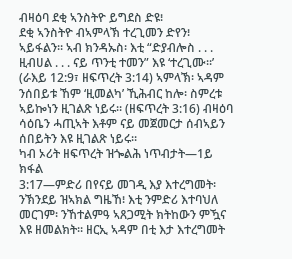ብዛዕባ ደቂ ኣንስትዮ ይግደስ ድዩ፧
ደቂ ኣንስትዮ ብኣምላኽ ተረጊመን ድየን፧
ኣይፋልን። ኣብ ክንዳኡስ፡ እቲ “ድያብሎስ . . . ዚብሀል . . . ናይ ጥንቲ ተመን” እዩ ‘ተረጊሙ።’ (ራእይ 12:9፣ ዘፍጥረት 3:14) ኣምላኽ፡ ኣዳም ንሰበይቱ ኸም ‘ዚመልካ’ ኺሕብር ከሎ፡ ስምረቱ ኣይኰነን ዚገልጽ ነይሩ። (ዘፍጥረት 3:16) ብዛዕባ ሳዕቤን ሓጢኣት እቶም ናይ መጀመርታ ሰብኣይን ሰበይትን እዩ ዚገልጽ ነይሩ።
ካብ ኦሪት ዘፍጥረት ዝጐልሕ ነጥብታት—1ይ ክፋል
3:17—ምድሪ በየናይ መገዲ እያ እተረግመት፡ ንኽንደይ ዝኣክል ግዜኸ፧ እቲ ንምድሪ እተባህለ መርገም፡ ንኸተልምዓ ኣጸጋሚት ክትከውን ምዃና እዩ ዘመልክት። ዘርኢ ኣዳም በቲ እታ እተረግመት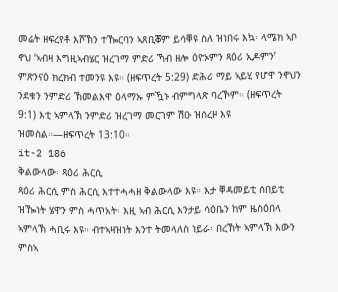መሬት ዘፍረየቶ እሾኽን ተዀርባን ኣጸቢቖም ይሳቐዩ ስለ ዝነበሩ እኳ፡ ላሜክ ኣቦ ኖህ ‘ኣብዛ እግዚኣብሄር ዝረገማ ምድሪ ኻብ ዘሎ ዕዮኦምን ጻዕሪ ኢዶምን’ ምጽንናዕ ክረክብ ተመንዩ እዩ። (ዘፍጥረት 5:29) ድሕሪ ማይ ኣይሂ የሆዋ ንኖህን ንደቁን ንምድሪ ኽመልእዋ ዕላማኡ ምዃኑ ብምግላጽ ባረኾም። (ዘፍጥረት 9:1) እቲ ኣምላኽ ንምድሪ ዝረገማ መርገም ሽዑ ዝሰረዞ እዩ ዝመስል።—ዘፍጥረት 13:10።
it-2 186
ቅልውላው፡ ጻዕሪ ሕርሲ
ጻዕሪ ሕርሲ ምስ ሕርሲ እተተሓሓዘ ቅልውላው እዩ። እታ ቐዳመይቲ ሰበይቲ ዝዀነት ሄዋን ምስ ሓጥአት፡ እዚ ኣብ ሕርሲ እንታይ ሳዕቤን ከም ዜስዕበላ ኣምላኽ ሓቢሩ እዩ። ብተኣዛዝነት እንተ ትመላለስ ነይራ፡ በረኸት ኣምላኽ እውን ምስኣ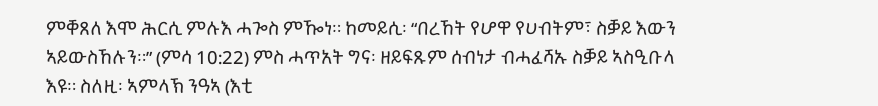ምቐጸለ እሞ ሕርሲ ምሉእ ሓጐስ ምዀነ። ከመይሲ፡ “በረኸት የሆዋ የሀብትም፣ ስቓይ እውን ኣይውስኸሉን።” (ምሳ 10:22) ምስ ሓጥአት ግና፡ ዘይፍጹም ሰብነታ ብሓፈሻኡ ስቓይ ኣስዒቡላ እዩ። ስለዚ፡ ኣምላኽ ንዓኣ (እቲ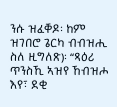ንሱ ዝፈቐዶ፡ ከም ዝገበሮ ጌርካ ብብዝሒ ስለ ዚግለጽ)፡ “ጻዕሪ ጥንስኺ ኣዝየ ኸብዝሖ እየ፣ ደቂ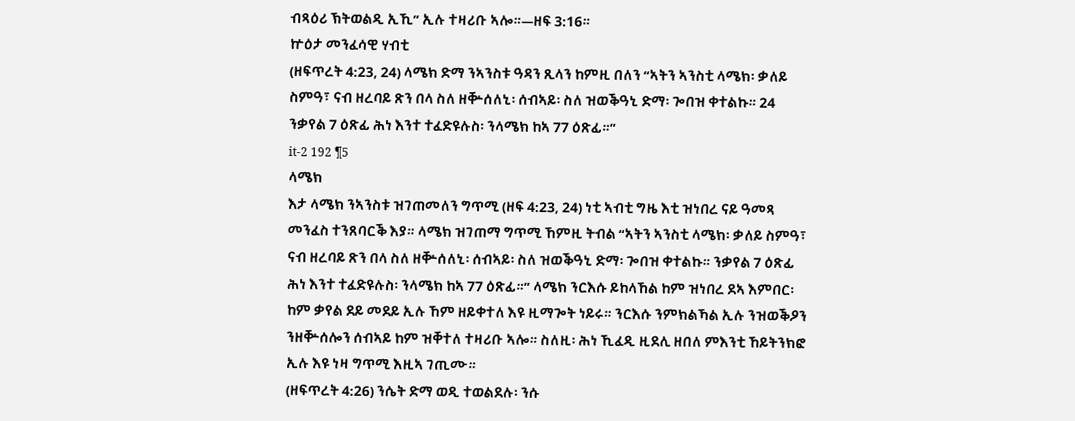ብጻዕሪ ኽትወልዲ ኢኺ” ኢሉ ተዛሪቡ ኣሎ።—ዘፍ 3:16።
ኵዕታ መንፈሳዊ ሃብቲ
(ዘፍጥረት 4:23, 24) ላሜክ ድማ ንኣንስቱ ዓዳን ጺላን ከምዚ በለን “ኣትን ኣንስቲ ላሜክ፡ ቃለይ ስምዓ፣ ናብ ዘረባይ ጽን በላ ስለ ዘቝሰለኒ፡ ሰብኣይ፡ ስለ ዝወቕዓኒ ድማ፡ ጐበዝ ቀተልኩ። 24 ንቃየል 7 ዕጽፊ ሕነ እንተ ተፈድዩሉስ፡ ንላሜክ ከኣ 77 ዕጽፊ።”
it-2 192 ¶5
ላሜክ
እታ ላሜክ ንኣንስቱ ዝገጠመለን ግጥሚ (ዘፍ 4:23, 24) ነቲ ኣብቲ ግዜ እቲ ዝነበረ ናይ ዓመጻ መንፈስ ተንጸባርቕ እያ። ላሜክ ዝገጠማ ግጥሚ ኸምዚ ትብል “ኣትን ኣንስቲ ላሜክ፡ ቃለይ ስምዓ፣ ናብ ዘረባይ ጽን በላ ስለ ዘቝሰለኒ፡ ሰብኣይ፡ ስለ ዝወቕዓኒ ድማ፡ ጐበዝ ቀተልኩ። ንቃየል 7 ዕጽፊ ሕነ እንተ ተፈድዩሉስ፡ ንላሜክ ከኣ 77 ዕጽፊ።” ላሜክ ንርእሱ ይከላኸል ከም ዝነበረ ደኣ እምበር፡ ከም ቃየል ደይ መደይ ኢሉ ኸም ዘይቀተለ እዩ ዚማጐት ነይሩ። ንርእሱ ንምክልኻል ኢሉ ንዝወቕዖን ንዘቝሰሎን ሰብኣይ ከም ዝቐተለ ተዛሪቡ ኣሎ። ስለዚ፡ ሕነ ኺፈዲ ዚደሊ ዘበለ ምእንቲ ኸይትንክፎ ኢሉ እዩ ነዛ ግጥሚ እዚኣ ገጢሙ።
(ዘፍጥረት 4:26) ንሴት ድማ ወዲ ተወልደሉ፡ ንሱ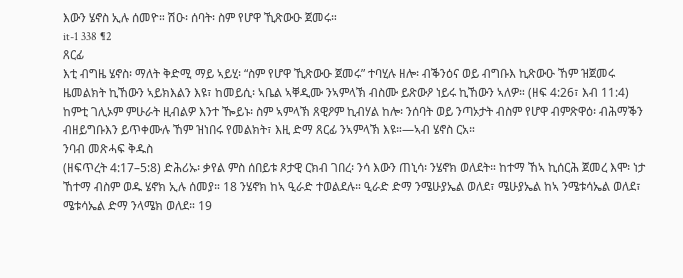እውን ሄኖስ ኢሉ ሰመዮ። ሽዑ፡ ሰባት፡ ስም የሆዋ ኺጽውዑ ጀመሩ።
it-1 338 ¶2
ጸርፊ
እቲ ብግዜ ሄኖስ፡ ማለት ቅድሚ ማይ ኣይሂ፡ “ስም የሆዋ ኺጽውዑ ጀመሩ” ተባሂሉ ዘሎ፡ ብቕንዕና ወይ ብግቡእ ኪጽውዑ ኸም ዝጀመሩ ዜመልክት ኪኸውን ኣይክእልን እዩ፣ ከመይሲ፡ ኣቤል ኣቐዲሙ ንኣምላኽ ብስሙ ይጽውዖ ነይሩ ኪኸውን ኣለዎ። (ዘፍ 4:26፣ እብ 11:4) ከምቲ ገሊኦም ምሁራት ዚብልዎ እንተ ዀይኑ፡ ስም ኣምላኽ ጸዊዖም ኪብሃል ከሎ፡ ንሰባት ወይ ንጣኦታት ብስም የሆዋ ብምጽዋዕ፡ ብሕማቕን ብዘይግቡእን ይጥቀሙሉ ኸም ዝነበሩ የመልክት፣ እዚ ድማ ጸርፊ ንኣምላኽ እዩ።—ኣብ ሄኖስ ርአ።
ንባብ መጽሓፍ ቅዱስ
(ዘፍጥረት 4:17–5:8) ድሕሪኡ፡ ቃየል ምስ ሰበይቱ ጾታዊ ርክብ ገበረ፡ ንሳ እውን ጠኒሳ፡ ንሄኖክ ወለደት። ከተማ ኸኣ ኪሰርሕ ጀመረ እሞ፡ ነታ ኸተማ ብስም ወዱ ሄኖክ ኢሉ ሰመያ። 18 ንሄኖክ ከኣ ዒራድ ተወልደሉ። ዒራድ ድማ ንሜሁያኤል ወለደ፣ ሜሁያኤል ከኣ ንሜቱሳኤል ወለደ፣ ሜቱሳኤል ድማ ንላሜክ ወለደ። 19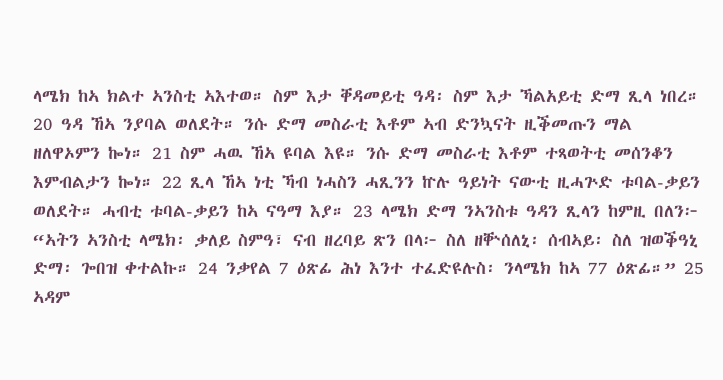ላሜክ ከኣ ክልተ ኣንስቲ ኣእተወ። ስም እታ ቐዳመይቲ ዓዳ፡ ስም እታ ኻልአይቲ ድማ ጺላ ነበረ። 20 ዓዳ ኸኣ ንያባል ወለደት። ንሱ ድማ መስራቲ እቶም ኣብ ድንኳናት ዚቕመጡን ማል ዘለዋኦምን ኰነ። 21 ስም ሓዉ ኸኣ ዩባል እዩ። ንሱ ድማ መስራቲ እቶም ተጻወትቲ መሰንቆን እምብልታን ኰነ። 22 ጺላ ኸኣ ነቲ ኻብ ነሓስን ሓጺንን ኵሉ ዓይነት ናውቲ ዚሓጕድ ቱባል-ቃይን ወለደት። ሓብቲ ቱባል-ቃይን ከኣ ናዓማ እያ። 23 ላሜክ ድማ ንኣንስቱ ዓዳን ጺላን ከምዚ በለን፦ “ኣትን ኣንስቲ ላሜክ፡ ቃለይ ስምዓ፣ ናብ ዘረባይ ጽን በላ፦ ስለ ዘቝሰለኒ፡ ሰብኣይ፡ ስለ ዝወቕዓኒ ድማ፡ ጐበዝ ቀተልኩ። 24 ንቃየል 7 ዕጽፊ ሕነ እንተ ተፈድዩሉስ፡ ንላሜክ ከኣ 77 ዕጽፊ።” 25 ኣዳም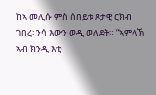ከኣ መሊሱ ምስ ሰበይቱ ጾታዊ ርክብ ገበረ፡ ንሳ እውን ወዲ ወለደት። “ኣምላኽ ኣብ ክንዲ እቲ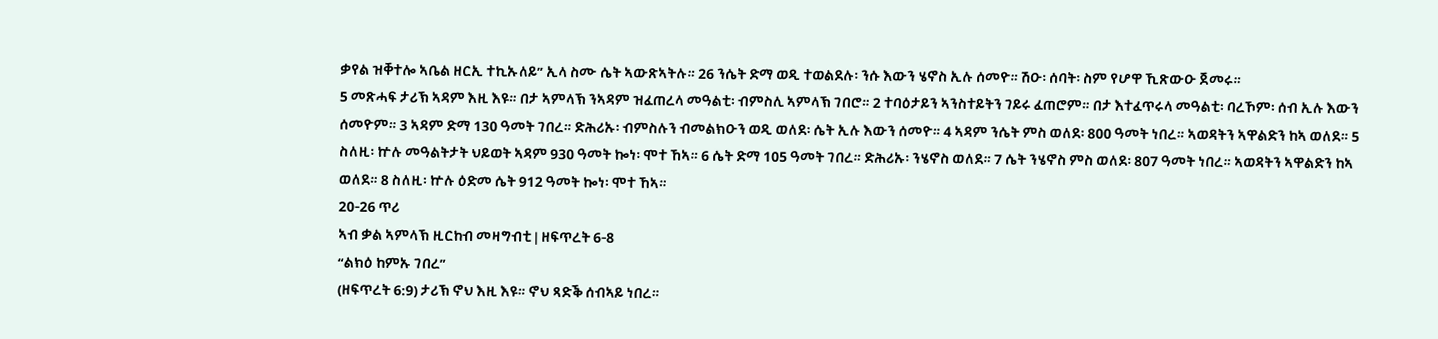ቃየል ዝቐተሎ ኣቤል ዘርኢ ተኪኡለይ” ኢላ ስሙ ሴት ኣውጽኣትሉ። 26 ንሴት ድማ ወዲ ተወልደሉ፡ ንሱ እውን ሄኖስ ኢሉ ሰመዮ። ሽዑ፡ ሰባት፡ ስም የሆዋ ኺጽውዑ ጀመሩ።
5 መጽሓፍ ታሪኽ ኣዳም እዚ እዩ። በታ ኣምላኽ ንኣዳም ዝፈጠረላ መዓልቲ፡ ብምስሊ ኣምላኽ ገበሮ። 2 ተባዕታይን ኣንስተይትን ገይሩ ፈጠሮም። በታ እተፈጥሩላ መዓልቲ፡ ባረኾም፡ ሰብ ኢሉ እውን ሰመዮም። 3 ኣዳም ድማ 130 ዓመት ገበረ። ድሕሪኡ፡ ብምስሉን ብመልክዑን ወዲ ወለደ፡ ሴት ኢሉ እውን ሰመዮ። 4 ኣዳም ንሴት ምስ ወለደ፡ 800 ዓመት ነበረ። ኣወዳትን ኣዋልድን ከኣ ወለደ። 5 ስለዚ፡ ኵሉ መዓልትታት ህይወት ኣዳም 930 ዓመት ኰነ፡ ሞተ ኸኣ። 6 ሴት ድማ 105 ዓመት ገበረ። ድሕሪኡ፡ ንሄኖስ ወለደ። 7 ሴት ንሄኖስ ምስ ወለደ፡ 807 ዓመት ነበረ። ኣወዳትን ኣዋልድን ከኣ ወለደ። 8 ስለዚ፡ ኵሉ ዕድመ ሴት 912 ዓመት ኰነ፡ ሞተ ኸኣ።
20-26 ጥሪ
ኣብ ቃል ኣምላኽ ዚርከብ መዛግብቲ | ዘፍጥረት 6-8
“ልክዕ ከምኡ ገበረ”
(ዘፍጥረት 6:9) ታሪኽ ኖህ እዚ እዩ። ኖህ ጻድቕ ሰብኣይ ነበረ።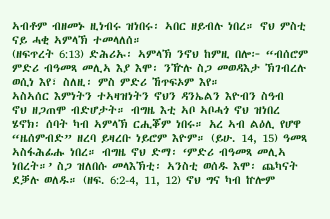ኣብቶም ብዘመኑ ዚነብሩ ዝነበሩ፡ ኣበር ዘይብሉ ነበረ። ኖህ ምስቲ ናይ ሓቂ ኣምላኽ ተመላለሰ።
(ዘፍጥረት 6:13) ድሕሪኡ፡ ኣምላኽ ንኖህ ከምዚ በሎ፦ “ብሰሮም ምድሪ ብዓመጻ መሊኣ እያ እሞ፡ ንዅሉ ስጋ መወዳእታ ኽገብረሉ ወሲነ እየ፣ ስለዚ፡ ምስ ምድሪ ኸጥፍኦም እየ።
ኣስኣሰር እምነትን ተኣዛዝነትን ኖህን ዳንኤልን እዮብን ስዓብ
ኖህ ዘጋጠሞ ብድሆታት። ብግዜ እቲ ኣቦ ኣቦሓጎ ኖህ ዝነበረ ሄኖክ፡ ሰባት ካብ ኣምላኽ ርሒቖም ነበሩ። አረ ኣብ ልዕሊ የሆዋ “ዜሰምብድ” ዘረባ ይዛረቡ ነይሮም እዮም። (ይሁ. 14, 15) ዓመጻ ኣስፋሕፊሑ ነበረ። ብግዜ ኖህ ድማ፡ ‘ምድሪ ብዓመጻ መሊኣ ነበረት።’ ስጋ ዝለበሱ መላእኽቲ፡ ኣንስቲ ወሰዱ እሞ፡ ጨካናት ደቓሉ ወለዱ። (ዘፍ. 6:2-4, 11, 12) ኖህ ግና ካብ ኵሎም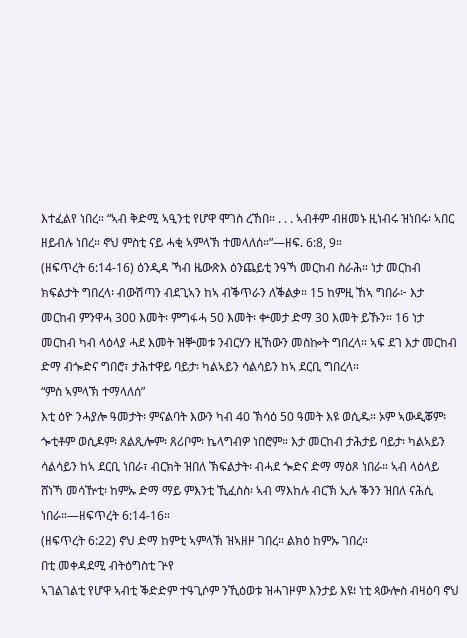እተፈልየ ነበረ። “ኣብ ቅድሚ ኣዒንቲ የሆዋ ሞገስ ረኸበ። . . . ኣብቶም ብዘመኑ ዚነብሩ ዝነበሩ፡ ኣበር ዘይብሉ ነበረ። ኖህ ምስቲ ናይ ሓቂ ኣምላኽ ተመላለሰ።”—ዘፍ. 6:8, 9።
(ዘፍጥረት 6:14-16) ዕንዲዳ ኻብ ዜውጽእ ዕንጨይቲ ንዓኻ መርከብ ስራሕ። ነታ መርከብ ክፍልታት ግበረላ፡ ብውሽጣን ብደጊኣን ከኣ ብቕጥራን ለቕልቃ። 15 ከምዚ ኸኣ ግበራ፦ እታ መርከብ ምንዋሓ 300 እመት፡ ምግፋሓ 50 እመት፡ ቍመታ ድማ 30 እመት ይኹን። 16 ነታ መርከብ ካብ ላዕላያ ሓደ እመት ዝቝመቱ ንብርሃን ዚኸውን መስኰት ግበረላ። ኣፍ ደገ እታ መርከብ ድማ ብጐድና ግበሮ፣ ታሕተዋይ ባይታ፡ ካልኣይን ሳልሳይን ከኣ ደርቢ ግበረላ።
“ምስ ኣምላኽ ተማላለሰ”
እቲ ዕዮ ንሓያሎ ዓመታት፡ ምናልባት እውን ካብ 40 ኽሳዕ 50 ዓመት እዩ ወሲዱ። ኦም ኣውዲቖም፡ ጐቲቶም ወሲዶም፡ ጸልጺሎም፡ ጸሪቦም፡ ኬላግብዎ ነበሮም። እታ መርከብ ታሕታይ ባይታ፡ ካልኣይን ሳልሳይን ከኣ ደርቢ ነበራ፣ ብርክት ዝበለ ኽፍልታት፡ ብሓደ ጐድና ድማ ማዕጾ ነበራ። ኣብ ላዕላይ ሸነኻ መሳዅቲ፡ ከምኡ ድማ ማይ ምእንቲ ኺፈስስ፡ ኣብ ማእከሉ ብርኽ ኢሉ ቕንን ዝበለ ናሕሲ ነበራ።—ዘፍጥረት 6:14-16።
(ዘፍጥረት 6:22) ኖህ ድማ ከምቲ ኣምላኽ ዝኣዘዞ ገበረ። ልክዕ ከምኡ ገበረ።
በቲ መቀዳደሚ ብትዕግስቲ ጕየ
ኣገልገልቲ የሆዋ ኣብቲ ቕድድም ተዓጊሶም ንኺዕወቱ ዝሓገዞም እንታይ እዩ፧ ነቲ ጳውሎስ ብዛዕባ ኖህ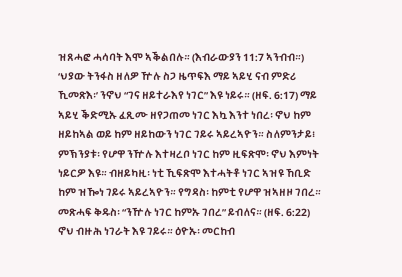ዝጸሓፎ ሓሳባት እሞ ኣቕልበሉ። (እብራውያን 11:7 ኣንብብ።) ‘ህያው ትንፋስ ዘለዎ ዅሉ ስጋ ዜጥፍእ ማይ ኣይሂ ናብ ምድሪ ኺመጽእ፡’ ንኖህ “ገና ዘይተራእየ ነገር” እዩ ነይሩ። (ዘፍ. 6:17) ማይ ኣይሂ ቕድሚኡ ፈጺሙ ዘየጋጠመ ነገር እኳ እንተ ነበረ፡ ኖህ ከም ዘይከኣል ወይ ከም ዘይከውን ነገር ገይሩ ኣይረኣዮን። ስለምንታይ፧ ምኽንያቱ፡ የሆዋ ንዅሉ እተዛረቦ ነገር ከም ዚፍጽሞ፡ ኖህ እምነት ነይርዎ እዩ። ብዘይካዚ፡ ነቲ ኺፍጽሞ እተሓትቶ ነገር ኣዝዩ ኸቢድ ከም ዝዀነ ገይሩ ኣይረኣዮን። የግዳስ፡ ከምቲ የሆዋ ዝኣዘዞ ገበረ። መጽሓፍ ቅዱስ፡ “ንዅሉ ነገር ከምኡ ገበረ” ይብለና። (ዘፍ. 6:22) ኖህ ብዙሕ ነገራት እዩ ገይሩ። ዕዮኡ፡ መርከብ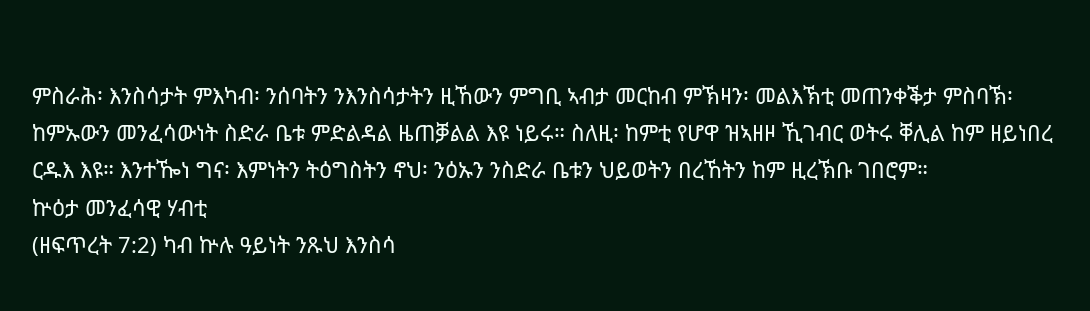ምስራሕ፡ እንስሳታት ምእካብ፡ ንሰባትን ንእንስሳታትን ዚኸውን ምግቢ ኣብታ መርከብ ምኽዛን፡ መልእኽቲ መጠንቀቕታ ምስባኽ፡ ከምኡውን መንፈሳውነት ስድራ ቤቱ ምድልዳል ዜጠቓልል እዩ ነይሩ። ስለዚ፡ ከምቲ የሆዋ ዝኣዘዞ ኺገብር ወትሩ ቐሊል ከም ዘይነበረ ርዱእ እዩ። እንተዀነ ግና፡ እምነትን ትዕግስትን ኖህ፡ ንዕኡን ንስድራ ቤቱን ህይወትን በረኸትን ከም ዚረኽቡ ገበሮም።
ኵዕታ መንፈሳዊ ሃብቲ
(ዘፍጥረት 7:2) ካብ ኵሉ ዓይነት ንጹህ እንስሳ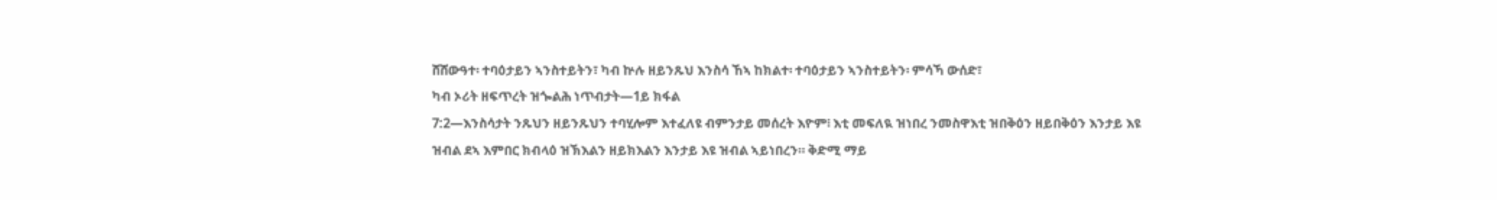ሸሸውዓተ፡ ተባዕታይን ኣንስተይትን፣ ካብ ኵሉ ዘይንጹህ እንስሳ ኸኣ ከክልተ፡ ተባዕታይን ኣንስተይትን፡ ምሳኻ ውሰድ፣
ካብ ኦሪት ዘፍጥረት ዝጐልሕ ነጥብታት—1ይ ክፋል
7:2—እንስሳታት ንጹህን ዘይንጹህን ተባሂሎም እተፈለዩ ብምንታይ መሰረት እዮም፧ እቲ መፍለዪ ዝነበረ ንመስዋእቲ ዝበቅዕን ዘይበቅዕን እንታይ እዩ ዝብል ደኣ እምበር ክብላዕ ዝኽእልን ዘይክእልን እንታይ እዩ ዝብል ኣይነበረን። ቅድሚ ማይ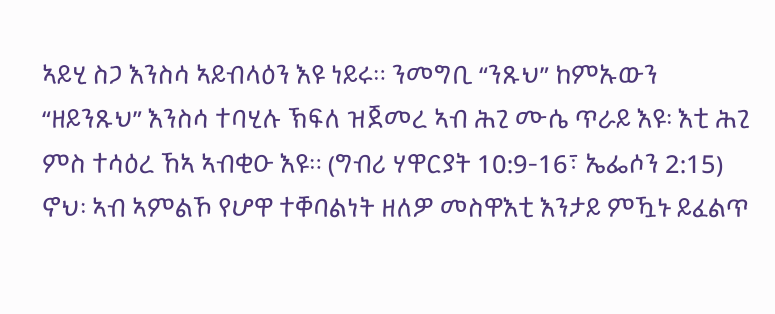ኣይሂ ስጋ እንስሳ ኣይብላዕን እዩ ነይሩ። ንመግቢ “ንጹህ” ከምኡውን “ዘይንጹህ” እንስሳ ተባሂሉ ኽፍለ ዝጀመረ ኣብ ሕጊ ሙሴ ጥራይ እዩ፡ እቲ ሕጊ ምስ ተሳዕረ ኸኣ ኣብቂዑ እዩ። (ግብሪ ሃዋርያት 10:9-16፣ ኤፌሶን 2:15) ኖህ፡ ኣብ ኣምልኾ የሆዋ ተቐባልነት ዘለዎ መስዋእቲ እንታይ ምዃኑ ይፈልጥ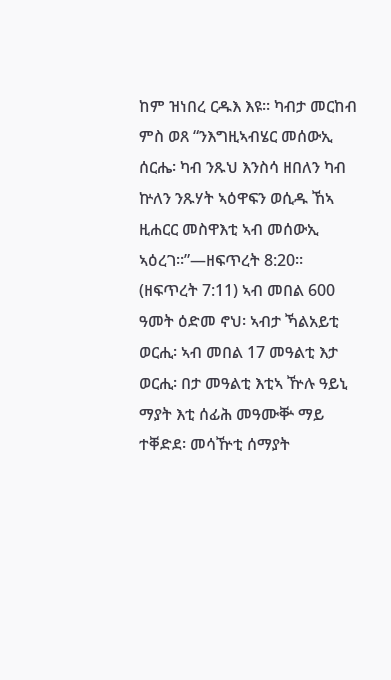ከም ዝነበረ ርዱእ እዩ። ካብታ መርከብ ምስ ወጸ “ንእግዚኣብሄር መሰውኢ ሰርሔ፡ ካብ ንጹህ እንስሳ ዘበለን ካብ ኵለን ንጹሃት ኣዕዋፍን ወሲዱ ኸኣ ዚሐርር መስዋእቲ ኣብ መሰውኢ ኣዕረገ።”—ዘፍጥረት 8:20።
(ዘፍጥረት 7:11) ኣብ መበል 600 ዓመት ዕድመ ኖህ፡ ኣብታ ኻልአይቲ ወርሒ፡ ኣብ መበል 17 መዓልቲ እታ ወርሒ፡ በታ መዓልቲ እቲኣ ዅሉ ዓይኒ ማያት እቲ ሰፊሕ መዓሙቝ ማይ ተቐድደ፡ መሳዅቲ ሰማያት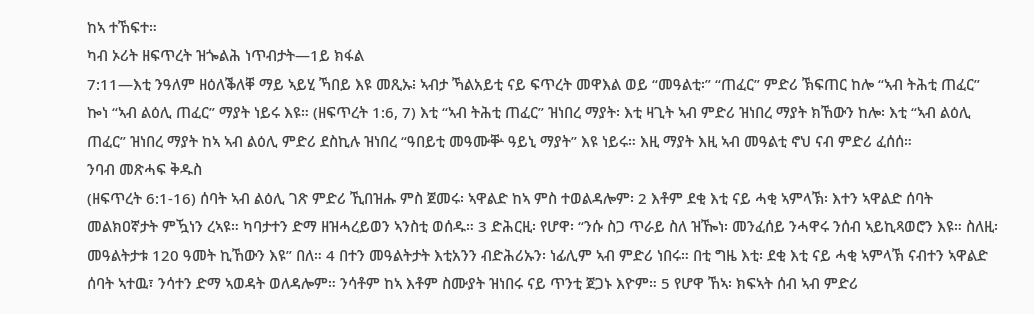ከኣ ተኸፍተ።
ካብ ኦሪት ዘፍጥረት ዝጐልሕ ነጥብታት—1ይ ክፋል
7:11—እቲ ንዓለም ዘዕለቕለቐ ማይ ኣይሂ ኻበይ እዩ መጺኡ፧ ኣብታ ኻልአይቲ ናይ ፍጥረት መዋእል ወይ “መዓልቲ፡” “ጠፈር” ምድሪ ኽፍጠር ከሎ “ኣብ ትሕቲ ጠፈር” ኰነ “ኣብ ልዕሊ ጠፈር” ማያት ነይሩ እዩ። (ዘፍጥረት 1:6, 7) እቲ “ኣብ ትሕቲ ጠፈር” ዝነበረ ማያት፡ እቲ ዛጊት ኣብ ምድሪ ዝነበረ ማያት ክኸውን ከሎ፡ እቲ “ኣብ ልዕሊ ጠፈር” ዝነበረ ማያት ከኣ ኣብ ልዕሊ ምድሪ ደስኪሉ ዝነበረ “ዓበይቲ መዓሙቝ ዓይኒ ማያት” እዩ ነይሩ። እዚ ማያት እዚ ኣብ መዓልቲ ኖህ ናብ ምድሪ ፈሰሰ።
ንባብ መጽሓፍ ቅዱስ
(ዘፍጥረት 6:1-16) ሰባት ኣብ ልዕሊ ገጽ ምድሪ ኺበዝሑ ምስ ጀመሩ፡ ኣዋልድ ከኣ ምስ ተወልዳሎም፡ 2 እቶም ደቂ እቲ ናይ ሓቂ ኣምላኽ፡ እተን ኣዋልድ ሰባት መልክዐኛታት ምዃነን ረኣዩ። ካባታተን ድማ ዘዝሓረይወን ኣንስቲ ወሰዱ። 3 ድሕርዚ፡ የሆዋ፡ “ንሱ ስጋ ጥራይ ስለ ዝዀነ፡ መንፈሰይ ንሓዋሩ ንሰብ ኣይኪጻወሮን እዩ። ስለዚ፡ መዓልትታቱ 120 ዓመት ኪኸውን እዩ” በለ። 4 በተን መዓልትታት እቲአንን ብድሕሪኡን፡ ነፊሊም ኣብ ምድሪ ነበሩ። በቲ ግዜ እቲ፡ ደቂ እቲ ናይ ሓቂ ኣምላኽ ናብተን ኣዋልድ ሰባት ኣተዉ፣ ንሳተን ድማ ኣወዳት ወለዳሎም። ንሳቶም ከኣ እቶም ስሙያት ዝነበሩ ናይ ጥንቲ ጀጋኑ እዮም። 5 የሆዋ ኸኣ፡ ክፍኣት ሰብ ኣብ ምድሪ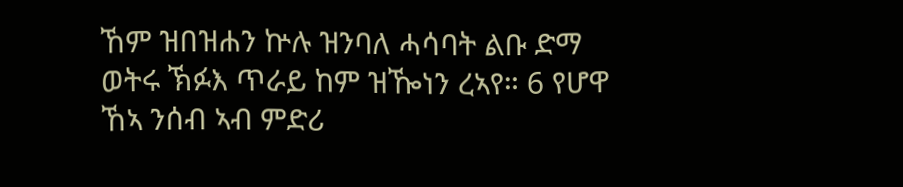ኸም ዝበዝሐን ኵሉ ዝንባለ ሓሳባት ልቡ ድማ ወትሩ ኽፉእ ጥራይ ከም ዝዀነን ረኣየ። 6 የሆዋ ኸኣ ንሰብ ኣብ ምድሪ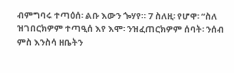ብምግባሩ ተጣዕሰ፡ ልቡ እውን ጐሃየ። 7 ስለዚ፡ የሆዋ፡ “ስለ ዝገበርክዎም ተጣዒሰ እየ እሞ፡ ንዝፈጠርክዎም ሰባት፡ ንሰብ ምስ እንስሳ ዘቤትን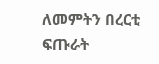ለመምትን በረርቲ ፍጡራት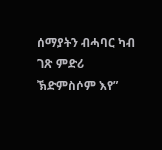ሰማያትን ብሓባር ካብ ገጽ ምድሪ ኽድምስሶም እየ”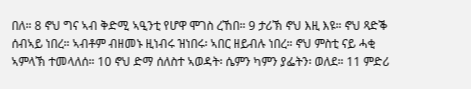በለ። 8 ኖህ ግና ኣብ ቅድሚ ኣዒንቲ የሆዋ ሞገስ ረኸበ። 9 ታሪኽ ኖህ እዚ እዩ። ኖህ ጻድቕ ሰብኣይ ነበረ። ኣብቶም ብዘመኑ ዚነብሩ ዝነበሩ፡ ኣበር ዘይብሉ ነበረ። ኖህ ምስቲ ናይ ሓቂ ኣምላኽ ተመላለሰ። 10 ኖህ ድማ ሰለስተ ኣወዳት፡ ሴምን ካምን ያፌትን፡ ወለደ። 11 ምድሪ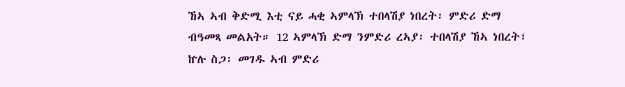ኸኣ ኣብ ቅድሚ እቲ ናይ ሓቂ ኣምላኽ ተበላሽያ ነበረት፡ ምድሪ ድማ ብዓመጻ መልአት። 12 ኣምላኽ ድማ ንምድሪ ረኣያ፡ ተበላሽያ ኸኣ ነበረት፣ ኵሉ ስጋ፡ መገዱ ኣብ ምድሪ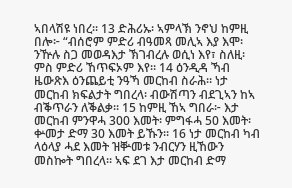ኣበላሽዩ ነበረ። 13 ድሕሪኡ፡ ኣምላኽ ንኖህ ከምዚ በሎ፦ “ብሰሮም ምድሪ ብዓመጻ መሊኣ እያ እሞ፡ ንዅሉ ስጋ መወዳእታ ኽገብረሉ ወሲነ እየ፣ ስለዚ፡ ምስ ምድሪ ኸጥፍኦም እየ። 14 ዕንዲዳ ኻብ ዜውጽእ ዕንጨይቲ ንዓኻ መርከብ ስራሕ። ነታ መርከብ ክፍልታት ግበረላ፡ ብውሽጣን ብደጊኣን ከኣ ብቕጥራን ለቕልቃ። 15 ከምዚ ኸኣ ግበራ፦ እታ መርከብ ምንዋሓ 300 እመት፡ ምግፋሓ 50 እመት፡ ቍመታ ድማ 30 እመት ይኹን። 16 ነታ መርከብ ካብ ላዕላያ ሓደ እመት ዝቝመቱ ንብርሃን ዚኸውን መስኰት ግበረላ። ኣፍ ደገ እታ መርከብ ድማ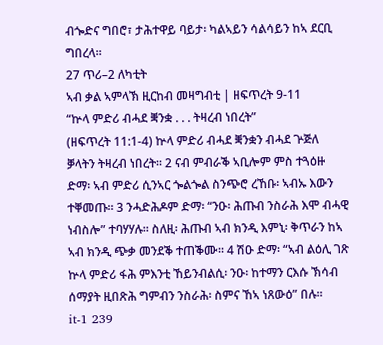ብጐድና ግበሮ፣ ታሕተዋይ ባይታ፡ ካልኣይን ሳልሳይን ከኣ ደርቢ ግበረላ።
27 ጥሪ–2 ለካቲት
ኣብ ቃል ኣምላኽ ዚርከብ መዛግብቲ | ዘፍጥረት 9-11
“ኵላ ምድሪ ብሓደ ቛንቋ . . . ትዛረብ ነበረት”
(ዘፍጥረት 11:1-4) ኵላ ምድሪ ብሓደ ቛንቋን ብሓደ ጕጅለ ቓላትን ትዛረብ ነበረት። 2 ናብ ምብራቕ ኣቢሎም ምስ ተጓዕዙ ድማ፡ ኣብ ምድሪ ሲንኣር ጐልጐል ስንጭሮ ረኸቡ፡ ኣብኡ እውን ተቐመጡ። 3 ንሓድሕዶም ድማ፡ “ንዑ፡ ሕጡብ ንስራሕ እሞ ብሓዊ ነብስሎ” ተባሃሃሉ። ስለዚ፡ ሕጡብ ኣብ ክንዲ እምኒ፡ ቅጥራን ከኣ ኣብ ክንዲ ጭቃ መንደቕ ተጠቕሙ። 4 ሽዑ ድማ፡ “ኣብ ልዕሊ ገጽ ኵላ ምድሪ ፋሕ ምእንቲ ኸይንብልሲ፡ ንዑ፡ ከተማን ርእሱ ኽሳብ ሰማያት ዚበጽሕ ግምብን ንስራሕ፡ ስምና ኸኣ ነጸውዕ” በሉ።
it-1 239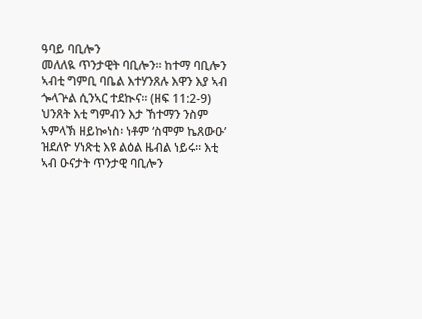ዓባይ ባቢሎን
መለለዪ ጥንታዊት ባቢሎን። ከተማ ባቢሎን ኣብቲ ግምቢ ባቤል እተሃንጸሉ እዋን እያ ኣብ ጐላጕል ሲንኣር ተደኲና። (ዘፍ 11:2-9) ህንጸት እቲ ግምብን እታ ኸተማን ንስም ኣምላኽ ዘይኰነስ፡ ነቶም ‘ስሞም ኬጸውዑ’ ዝደለዮ ሃነጽቲ እዩ ልዕል ዜብል ነይሩ። እቲ ኣብ ዑናታት ጥንታዊ ባቢሎን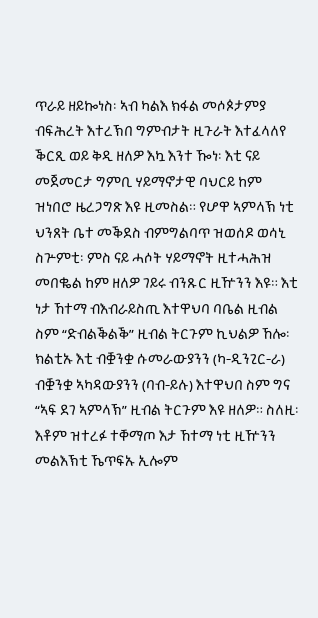ጥራይ ዘይኰነስ፡ ኣብ ካልእ ክፋል መሶጶታምያ ብፍሕረት እተረኽበ ግምብታት ዚጉራት እተፈላለየ ቕርጺ ወይ ቅዲ ዘለዎ እኳ እንተ ዀነ፡ እቲ ናይ መጀመርታ ግምቢ ሃይማኖታዊ ባህርይ ከም ዝነበሮ ዜረጋግጽ እዩ ዚመስል። የሆዋ ኣምላኽ ነቲ ህንጸት ቤተ መቕደስ ብምግልባጥ ዝወሰዶ ወሳኒ ስጕምቲ፡ ምስ ናይ ሓሶት ሃይማኖት ዚተሓሕዝ መበቈል ከም ዘለዎ ገይሩ ብንጹር ዚዅንን እዩ። እቲ ነታ ኸተማ ብእብራይስጢ እተዋህባ ባቤል ዚብል ስም “ድብልቕልቕ” ዚብል ትርጉም ኪህልዎ ኸሎ፡ ክልቲኡ እቲ ብቛንቋ ሱመራውያንን (ካ-ዲንጊር-ራ) ብቛንቋ ኣካዳውያንን (ባብ-ይሉ) እተዋህበ ስም ግና “ኣፍ ደገ ኣምላኽ” ዚብል ትርጉም እዩ ዘለዎ። ስለዚ፡ እቶም ዝተረፉ ተቐማጦ እታ ኸተማ ነቲ ዚዅንን መልእኽቲ ኼጥፍኡ ኢሎም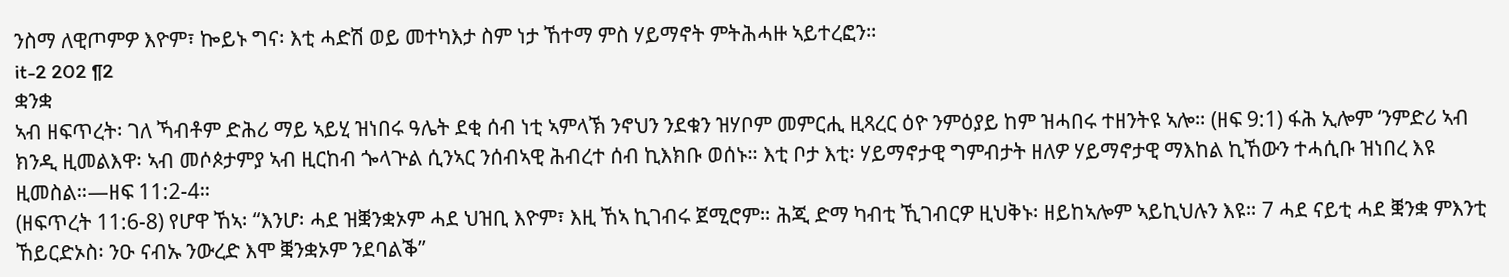ንስማ ለዊጦምዎ እዮም፣ ኰይኑ ግና፡ እቲ ሓድሽ ወይ መተካእታ ስም ነታ ኸተማ ምስ ሃይማኖት ምትሕሓዙ ኣይተረፎን።
it-2 202 ¶2
ቋንቋ
ኣብ ዘፍጥረት፡ ገለ ኻብቶም ድሕሪ ማይ ኣይሂ ዝነበሩ ዓሌት ደቂ ሰብ ነቲ ኣምላኽ ንኖህን ንደቁን ዝሃቦም መምርሒ ዚጻረር ዕዮ ንምዕያይ ከም ዝሓበሩ ተዘንትዩ ኣሎ። (ዘፍ 9:1) ፋሕ ኢሎም ‘ንምድሪ ኣብ ክንዲ ዚመልእዋ፡ ኣብ መሶጶታምያ ኣብ ዚርከብ ጐላጕል ሲንኣር ንሰብኣዊ ሕብረተ ሰብ ኪእክቡ ወሰኑ። እቲ ቦታ እቲ፡ ሃይማኖታዊ ግምብታት ዘለዎ ሃይማኖታዊ ማእከል ኪኸውን ተሓሲቡ ዝነበረ እዩ ዚመስል።—ዘፍ 11:2-4።
(ዘፍጥረት 11:6-8) የሆዋ ኸኣ፡ “እንሆ፡ ሓደ ዝቛንቋኦም ሓደ ህዝቢ እዮም፣ እዚ ኸኣ ኪገብሩ ጀሚሮም። ሕጂ ድማ ካብቲ ኺገብርዎ ዚህቅኑ፡ ዘይከኣሎም ኣይኪህሉን እዩ። 7 ሓደ ናይቲ ሓደ ቛንቋ ምእንቲ ኸይርድኦስ፡ ንዑ ናብኡ ንውረድ እሞ ቛንቋኦም ንደባልቕ”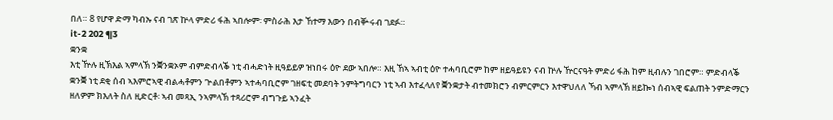በለ። 8 የሆዋ ድማ ካብኡ ናብ ገጽ ኵላ ምድሪ ፋሕ ኣበሎም፡ ምስራሕ እታ ኸተማ እውን በብቝሩብ ገደፉ።
it-2 202 ¶3
ቋንቋ
እቲ ዅሉ ዚኽእል ኣምላኽ ንቛንቋኦም ብምድብላቕ ነቲ ብሓድነት ዚዓይይዎ ዝነበሩ ዕዮ ደው ኣበሎ። እዚ ኸኣ ኣብቲ ዕዮ ተሓባቢሮም ከም ዘይዓይዩን ናብ ኵሉ ዅርናዓት ምድሪ ፋሕ ከም ዚብሉን ገበሮም። ምድብላቕ ቋንቛ ነቲ ደቂ ሰብ ኣእምሮኣዊ ብልሓቶምን ጕልበቶምን ኣተሓባቢሮም ገዘፍቲ መደባት ንምትግባርን ነቲ ኣብ እተፈላለየ ቛንቋታት ብተመክሮን ብምርምርን እተዋህለለ ኻብ ኣምላኽ ዘይኰነ ሰብኣዊ ፍልጠት ንምድማርን ዘለዎም ክእለት ስለ ዚድርቶ፡ ኣብ መጻኢ ንኣምላኽ ተጻሪሮም ብግጉይ ኣንፈት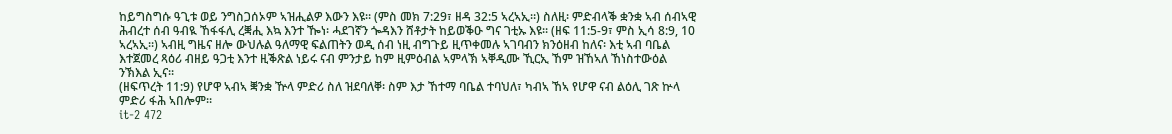ከይግስግሱ ዓጊቱ ወይ ንግስጋሰኦም ኣዝሒልዎ እውን እዩ። (ምስ መክ 7:29፣ ዘዳ 32:5 ኣረኣኢ።) ስለዚ፡ ምድብላቕ ቋንቋ ኣብ ሰብኣዊ ሕብረተ ሰብ ዓብዪ ኸፋፋሊ ረቛሒ እኳ እንተ ዀነ፡ ሓደገኛን ጐዳእን ሸቶታት ከይወቕዑ ግና ገቲኡ እዩ። (ዘፍ 11:5-9፣ ምስ ኢሳ 8:9, 10 ኣረኣኢ።) ኣብዚ ግዜና ዘሎ ውህሉል ዓለማዊ ፍልጠትን ወዲ ሰብ ነዚ ብግጉይ ዚጥቀመሉ ኣገባብን ክንዕዘብ ከለና፡ እቲ ኣብ ባቤል እተጀመረ ጻዕሪ ብዘይ ዓጋቲ እንተ ዚቕጽል ነይሩ ናብ ምንታይ ከም ዚምዕብል ኣምላኽ ኣቐዲሙ ኺርኢ ኸም ዝኸኣለ ኸነስተውዕል ንኽእል ኢና።
(ዘፍጥረት 11:9) የሆዋ ኣብኣ ቛንቋ ዅላ ምድሪ ስለ ዝደባለቐ፡ ስም እታ ኸተማ ባቤል ተባህለ፣ ካብኣ ኸኣ የሆዋ ናብ ልዕሊ ገጽ ኵላ ምድሪ ፋሕ ኣበሎም።
it-2 472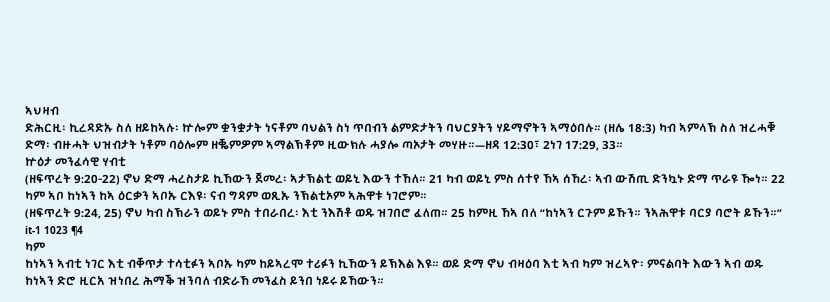ኣህዛብ
ድሕርዚ፡ ኪረዳድኡ ስለ ዘይከኣሉ፡ ኵሎም ቋንቋታት ነናቶም ባህልን ስነ ጥበብን ልምድታትን ባህርያትን ሃይማኖትን ኣማዕበሉ። (ዘሌ 18:3) ካብ ኣምላኽ ስለ ዝረሓቑ ድማ፡ ብዙሓት ህዝብታት ነቶም ባዕሎም ዘቘምዎም ኣማልኽቶም ዚውክሉ ሓያሎ ጣኦታት መሃዙ።—ዘዳ 12:30፣ 2ነገ 17:29, 33።
ኵዕታ መንፈሳዊ ሃብቲ
(ዘፍጥረት 9:20-22) ኖህ ድማ ሓረስታይ ኪኸውን ጀመረ፡ ኣታኽልቲ ወይኒ እውን ተኸለ። 21 ካብ ወይኒ ምስ ሰተየ ኸኣ ሰኸረ፡ ኣብ ውሽጢ ድንኳኑ ድማ ጥራዩ ዀነ። 22 ካም ኣቦ ከነኣን ከኣ ዕርቃን ኣቦኡ ርእዩ፡ ናብ ግዳም ወጺኡ ንኽልቲኦም ኣሕዋቱ ነገሮም።
(ዘፍጥረት 9:24, 25) ኖህ ካብ ስኽራን ወይኑ ምስ ተበራበረ፡ እቲ ንእሽቶ ወዱ ዝገበሮ ፈለጠ። 25 ከምዚ ኸኣ በለ “ከነኣን ርጉም ይኹን። ንኣሕዋቱ ባርያ ባሮት ይኹን።”
it-1 1023 ¶4
ካም
ከነኣን ኣብቲ ነገር እቲ ብቐጥታ ተሳቲፉን ኣቦኡ ካም ከይኣረሞ ተሪፉን ኪኸውን ይኽእል እዩ። ወይ ድማ ኖህ ብዛዕባ እቲ ኣብ ካም ዝረኣዮ፡ ምናልባት እውን ኣብ ወዱ ከነኣን ድሮ ዚርአ ዝነበረ ሕማቕ ዝንባለ ብድራኸ መንፈስ ይንበ ነይሩ ይኸውን።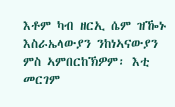እቶም ካብ ዘርኢ ሴም ዝዀኑ እስራኤላውያን ንከነኣናውያን ምስ ኣምበርከኽዎም፡ እቲ መርገም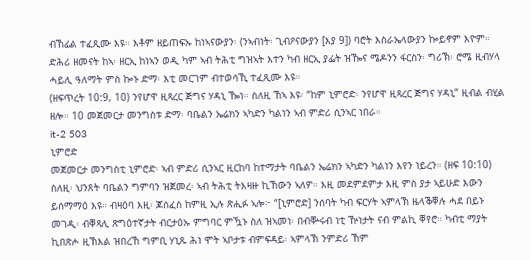ብኸፊል ተፈጺሙ እዩ። እቶም ዘይጠፍኡ ከነኣናውያን፡ (ንኣብነት፡ ጊብዖናውያን [እያ 9]) ባሮት እስራኤላውያን ኰይኖም እዮም። ድሕሪ ዘመናት ከኣ፡ ዘርኢ ከነኣን ወዲ ካም ኣብ ትሕቲ ግዝኣት እተን ካብ ዘርኢ ያፌት ዝዀና ሜዶንን ፋርስን፡ ግሪኽ፡ ሮሜ ዚብሃላ ሓይሊ ዓለማት ምስ ኰኑ ድማ፡ እቲ መርገም ብተወሳኺ ተፈጺሙ እዩ።
(ዘፍጥረት 10:9, 10) ንየሆዋ ዚጻረር ጅግና ሃዳኒ ዀነ። ስለዚ ኸኣ እዩ፡ “ከም ኒምሮድ፡ ንየሆዋ ዚጻረር ጅግና ሃዳኒ” ዚብል ብሂል ዘሎ። 10 መጀመርታ መንግስቱ ድማ፡ ባቤልን ኤሬክን ኣካድን ካልነን ኣብ ምድሪ ሲንኣር ነበራ።
it-2 503
ኒምሮድ
መጀመርታ መንግስቲ ኒምሮድ፡ ኣብ ምድሪ ሲንኣር ዚርከባ ከተማታት ባቤልን ኤሬክን ኣካድን ካልነን እየን ነይረን። (ዘፍ 10:10) ስለዚ፡ ህንጸት ባቤልን ግምባን ዝጀመረ፡ ኣብ ትሕቲ ትእዛዙ ኪኸውን ኣለዎ። እዚ መደምደምታ እዚ ምስ ያታ ኣይሁድ እውን ይሰማማዕ እዩ። ብዛዕባ እዚ፡ ጆሰፈስ ከምዚ ኢሉ ጽሒፉ ኣሎ፦ “[ኒምሮድ] ንሰባት ካብ ፍርሃት ኣምላኽ ዜላቕቐሉ ሓደ በይኑ መገዲ፡ ብቐጻሊ ጽግዕተኛታት ብርታዕኡ ምግባር ምዃኑ ስለ ዝኣመነ፡ በብቝሩብ ነቲ ዅነታት ናብ ምልኪ ቐየሮ። ካብቲ ማያት ኪበጽሖ ዚኽእል ዝበረኸ ግምቢ ሃኒጹ ሕነ ሞት ኣቦታቱ ብምፍዳይ፡ ኣምላኽ ንምድሪ ኸም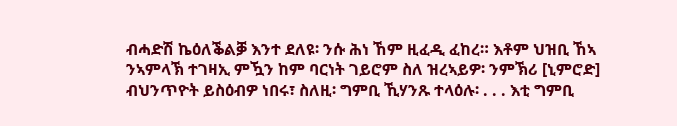ብሓድሽ ኬዕለቕልቓ እንተ ደለዩ፡ ንሱ ሕነ ኸም ዚፈዲ ፈከረ። እቶም ህዝቢ ኸኣ ንኣምላኽ ተገዛኢ ምዃን ከም ባርነት ገይሮም ስለ ዝረኣይዎ፡ ንምኽሪ [ኒምሮድ] ብህንጥዮት ይስዕብዎ ነበሩ፣ ስለዚ፡ ግምቢ ኺሃንጹ ተላዕሉ፡ . . . እቲ ግምቢ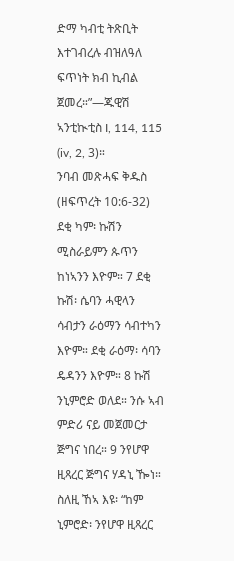ድማ ካብቲ ትጽቢት እተገብረሉ ብዝለዓለ ፍጥነት ክብ ኪብል ጀመረ።”—ጁዊሽ ኣንቲኲቲስ I, 114, 115 (iv, 2, 3)።
ንባብ መጽሓፍ ቅዱስ
(ዘፍጥረት 10:6-32) ደቂ ካም፡ ኩሽን ሚስራይምን ጱጥን ከነኣንን እዮም። 7 ደቂ ኩሽ፡ ሴባን ሓዊላን ሳብታን ራዕማን ሳብተካን እዮም። ደቂ ራዕማ፡ ሳባን ዴዳንን እዮም። 8 ኩሽ ንኒምሮድ ወለደ። ንሱ ኣብ ምድሪ ናይ መጀመርታ ጅግና ነበረ። 9 ንየሆዋ ዚጻረር ጅግና ሃዳኒ ዀነ። ስለዚ ኸኣ እዩ፡ “ከም ኒምሮድ፡ ንየሆዋ ዚጻረር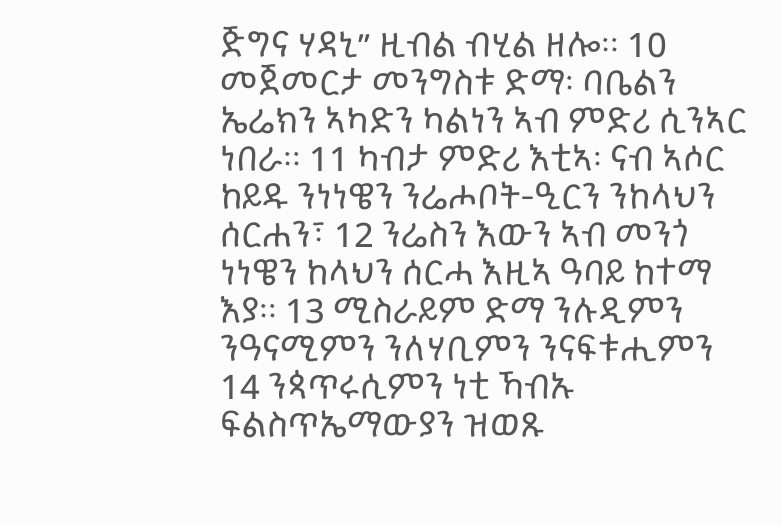ጅግና ሃዳኒ” ዚብል ብሂል ዘሎ። 10 መጀመርታ መንግስቱ ድማ፡ ባቤልን ኤሬክን ኣካድን ካልነን ኣብ ምድሪ ሲንኣር ነበራ። 11 ካብታ ምድሪ እቲኣ፡ ናብ ኣሶር ከይዱ ንነነዌን ንሬሖቦት-ዒርን ንከላህን ሰርሐን፣ 12 ንሬስን እውን ኣብ መንጎ ነነዌን ከላህን ሰርሓ እዚኣ ዓባይ ከተማ እያ። 13 ሚስራይም ድማ ንሉዲምን ንዓናሚምን ንለሃቢምን ንናፍቱሒምን 14 ንጳጥሩሲምን ነቲ ኻብኡ ፍልስጥኤማውያን ዝወጹ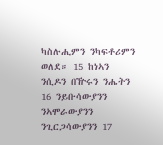ካስሉሒምን ንካፍቶሪምን ወለደ። 15 ከነኣን ንሲዶን በዅሩን ንሔትን 16 ንይቡሳውያንን ንኣሞራውያንን ንጊርጋሳውያንን 17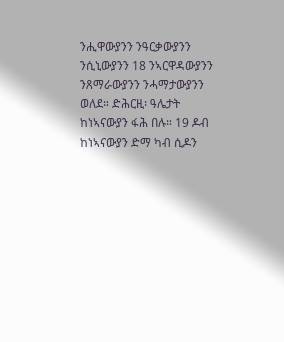ንሒዋውያንን ንዓርቃውያንን ንሲኒውያንን 18 ንኣርዋዳውያንን ንጸማራውያንን ንሓማታውያንን ወለደ። ድሕርዚ፡ ዓሌታት ከነኣናውያን ፋሕ በሉ። 19 ዶብ ከነኣናውያን ድማ ካብ ሲዶን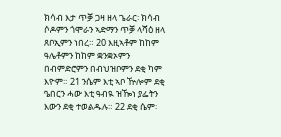ክሳብ እታ ጥቓ ጋዛ ዘላ ጌራር፡ ክሳብ ሶዶምን ጎሞራን ኣድማን ጥቓ ላሻዕ ዘላ ጸቦኢምን ነበረ። 20 እዚኣቶም ከከም ዓሌቶምን ከከም ቋንቋኦምን በብምድሮምን በብህዝቦምን ደቂ ካም እዮም። 21 ንሴም እቲ ኣቦ ዅሎም ደቂ ዔበርን ሓው እቲ ዓብዪ ዝዀነ ያፌትን እውን ደቂ ተወልዱሉ። 22 ደቂ ሴም፡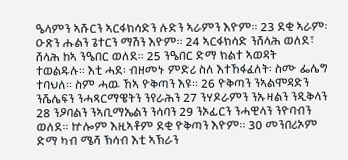ዔላምን ኣሹርን ኣርፋክሳድን ሉድን ኣራምን እዮም። 23 ደቂ ኣራም፡ ዑጽን ሑልን ጌተርን ማሽን እዮም። 24 ኣርፋክሳድ ንሸላሕ ወለደ፣ ሸላሕ ከኣ ንዔበር ወለደ። 25 ንዔበር ድማ ክልተ ኣወዳት ተወልዱሉ። እቲ ሓደ፡ ብዘመኑ ምድሪ ስለ እተኸፋፈለት፡ ስሙ ፌሌግ ተባህለ። ስም ሓዉ ኸኣ ዮቅጣን እዩ። 26 ዮቅጣን ንኣልሞዳድን ንሼሌፍን ንሓጻርማዌትን ንየራሕን 27 ንሃዶራምን ንኡዛልን ንዲቅላን 28 ንዖባልን ንኣቢማኤልን ንሳባን 29 ንኦፊርን ንሓዊላን ንዮባብን ወለደ። ኵሎም እዚኣቶም ደቂ ዮቅጣን እዮም። 30 መንበሪኦም ድማ ካብ ሜሻ ኽሳብ እቲ ኣኽራን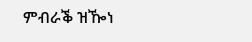ምብራቕ ዝዀነ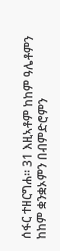ሰፋር ተዘርግሐ። 31 እዚኣቶም ከከም ዓሌቶምን ከከም ቋንቋኦምን በብምድሮምን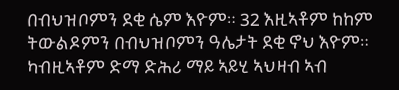በብህዝቦምን ደቂ ሴም እዮም። 32 እዚኣቶም ከከም ትውልዶምን በብህዝቦምን ዓሌታት ደቂ ኖህ እዮም። ካብዚኣቶም ድማ ድሕሪ ማይ ኣይሂ ኣህዛብ ኣብ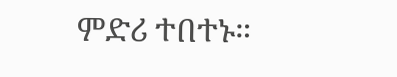ምድሪ ተበተኑ።